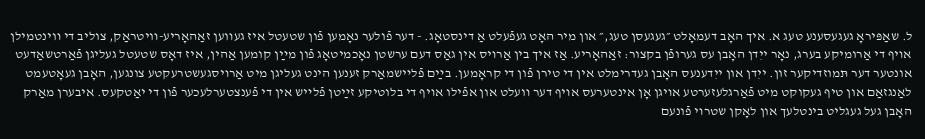ל. שאַפּיראָ געגעסענע טעג א. איך האָב דעמאָלט ״געגעסן טעג,״ און מיר האָט געפֿעלט אַ דינסטאָג. - דער פֿולער נאָמען פֿון שטעטל איז געװען זאַהאָריע-װיטראַק, צוליב די װינטמילן אױף די אַרומיקע בערג, נאָר ייִדן האָבן עס גערופֿן בקצור: זאַהאָריע. אַז איך בין אַרױס אין גאַס דעם ערשטן נאָכמיטאָג פֿון מײַן קומען אַהין, איז דאָס שטעטל געליגן פֿאַרטשאַדעט אונטער דער תּמוזדיקער זון. ייִדן און ייִדענעס האָבן געדרימלט אין די טירן פֿון די קראָמען. בײַם פֿלײשמאַרק זענען הינט געליגן מיט אַרױסגעשטרעקטע צונגען, האָבן געאָטעמט לאַנגזאַם און טיף געקוקט מיט פֿאַרגלעזערטע אױגן אָן אינטערעס אױף דער װעלט און אפֿילו אױף די בלוטיקע זײַטן פֿלײש אין די פֿענצטערלעכער פֿון די יאַטקעס. איבערן מאַרק האָבן געל געגליט בינטלעך און לאָקן שטרױ פֿונעם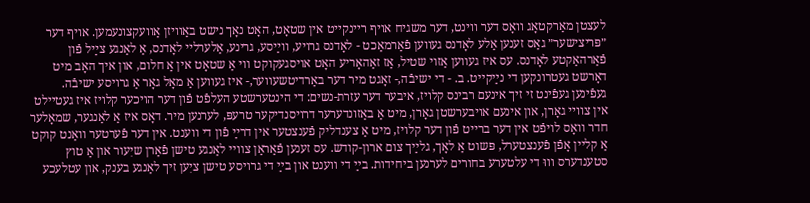לעצטן מאַרקטאָג װאָס דער װינט, דער משגיח אױף רײנקײט אין שטאָט, האָט נאָך נישט באַװיזן אַװעקצונעמען. אױף דער ״פּריצישער״ גאַס זענען אַלע לאָדנס געװען פֿאַרמאַכט - לאָדנס גרױע, װײַסע, גרינע, אַלערלײ לאָדנס, אַ לאַנגע צײַל פֿון פֿאַרהאַקטע לאָדנס. עס איז געװען אַזױ שטיל, אַז זאַהאָריע האָט אױסגעקוקט װי אַ שטאָט אין אַ חלום, און איך האָב מיט דאָרשט געטרונקען די נײַקײט. ב. - די ישיבֿה,- זאָגט מיר דער באַרדיטשעװער,- איז געװען אַ מאָל גאָר אַ גרױסע ישיבֿה. געפֿינען געפֿינט זי זיך אינעם רבינס קלױז, איבער דער עזרת-נשים: די הינטערשטע העלפֿט פֿון דער הױכער קלױז איז געטײלט אין צװײ גאָרן, און אינעם אױבערשטן גאָרן, מיט אַ באַזונדערער דרױסנדיקער טרעפּ, לערנען מיר. דאָס איז אַ לאַנגער, שמאָלער חדר װאָס לױפֿט אין דער ברײט פֿון דער קלױז, מיט אַ צענדליק פֿענצטער אין דרײַ פֿון די װענט. אין דער פֿערטער װאַנט קוקט אַ קלײן אָפֿן פֿענצטערל, פּשוט אַ לאָך, גלײַך צום ארון-קודש. עס זענען פֿאַראַן צװײ לאַנגע טישן פֿאַרן שיִעור און אַ טוץ סטענדערס װוּ די עלטערע בחורים לערנען ביחידות. בײַ די װענט און בײַ די גרױסע טישן ציִען זיך לאַנגע בענק, און עטלעכע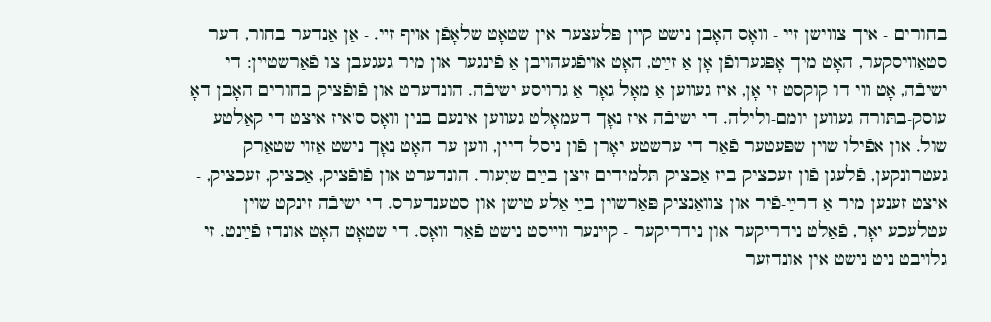בחורים - איך צװישן זײ - װאָס האָבן נישט קײן פּלעצער אין שטאָט שלאָפֿן אױף זײ. - אַן אַנדער בחור, דער סטאַװיסקער, האָט מיך אָפּגערופֿן אָן אַ זײַט, האָט אױפֿגעהױבן אַ פֿינגער און מיר געגעבן צו פֿאַרשטײן: די ישיבֿה, אָט װי דו קוקסט זי אָן, איז געװען אַ מאָל גאָר אַ גרױסע ישיבֿה. הונדערט און פֿופֿציק בחורים האָבן דאָ עוסק-בתּורה געװען יומם-ולילה. די ישיבֿה איז נאָך דעמאָלט געװען אינעם בנין װאָס ס'איז איצט די קאַלטע שול. און אפֿילו שױן שפּעטער פֿאַר די ערשטע יאָרן פֿון ניסל דיין, װען ער האָט נאָך נישט אַזױ שטאַרק געטרונקען, פֿלעגן פֿון זעכציק ביז אַכציק תּלמידים זיצן בײַם שיִעור. הונדערט און פֿופֿציק, אַכציק, זעכציק, - איצט זענען מיר אַ דרײַ-פֿיר און צװאַנציק פּאַרשױן בײַ אַלע טישן און סטענדערס. די ישיבֿה זינקט שױן עטלעכע יאָר, פֿאַלט נידריקער און נידריקער - קײנער װײסט נישט פֿאַר װאָס. די שטאָט האָט אונדז פֿײַנט. זי גלױבט ניט נישט אין אונדזער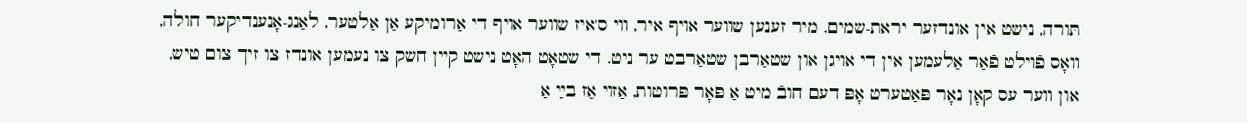תּורה, נישט אין אונדזער יראת-שמים. מיר זענען שװער אױף איר, װי ס'איז שװער אױף די אַרומיקע אַן אַלטער, לאַנג-אָנענדיקער חולה, װאָס פֿױלט פֿאַר אַלעמען אין די אױגן און שטאַרבן שטאַרבט ער ניט. די שטאָט האָט נישט קײן חשק צו נעמען אונדז צו זיך צום טיש, און װער עס קאָן נאָר פּאַטערט אָפּ דעם חובֿ מיט אַ פּאָר פּרוטות, אַזױ אַז בײַ אַ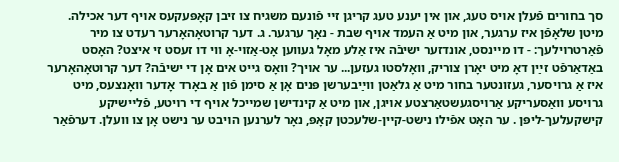סך בחורים פֿעלן אױס טעג, און אין יענע טעג קריגן זײ פֿונעם משגיח צו זיבן קאָפּעקעס אױף דער אכילה. מיטן שלאָפֿן איז ערגער, און מיט אַ העמד אױף שבת - נאָך ערגער. ג. דער קרוטאָהאָרער רעדט צו מיר פֿאַרטרױלעך: - דו מײנסט, אונדזער ישיבֿה איז אַלע מאָל געװען אָט-אַזױ-אָ װי דו זעסט זי איצט? האָסט באַדאַרפֿט זײַן דאָ מיט יאָרן צוריק, װאָלסטו געזען... ער אױך? װאָס גײט אים אָן די ישיבֿה? דער קרוטאָהאָרער איז אַ גרױסער, געזונטער בחור מיט אַ גלאַטן װײַבערשן פּנים אָן אַ סימן פֿון אַ באָרד אָדער װאָנצעס, מיט גרױסע װאַסעריקע אַרױסגעשטאַרצטע אױגן, און מיט אַ קינדישן שמײכל אױף די רױטע, פֿלײשיקע קישקעלעך-ליפּן . ער האָט אפֿילו נישט-קײן-שלעכטן קאָפּ, נאָר לערנען הױבט ער נישט אָן צו װעלן. דערפֿאַר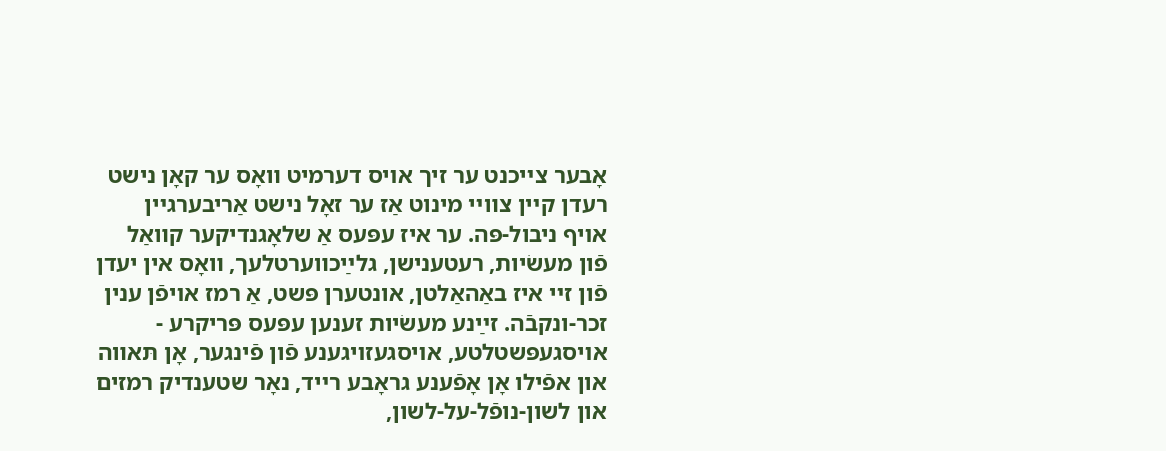אָבער צײכנט ער זיך אױס דערמיט װאָס ער קאָן נישט רעדן קײן צװײ מינוט אַז ער זאָל נישט אַריבערגײן אױף ניבול-פּה. ער איז עפּעס אַ שלאָגנדיקער קװאַל פֿון מעשׂיות, רעטענישן, גלײַכװערטלעך, װאָס אין יעדן פֿון זײ איז באַהאַלטן, אונטערן פּשט, אַ רמז אױפֿן ענין זכר-ונקבֿה. זײַנע מעשׂיות זענען עפּעס פּריקרע - אױסגעפּשטלטע, אױסגעזױגענע פֿון פֿינגער, אָן תּאװה און אפֿילו אָן אָפֿענע גראָבע רײד, נאָר שטענדיק רמזים און לשון-נופֿל-על-לשון,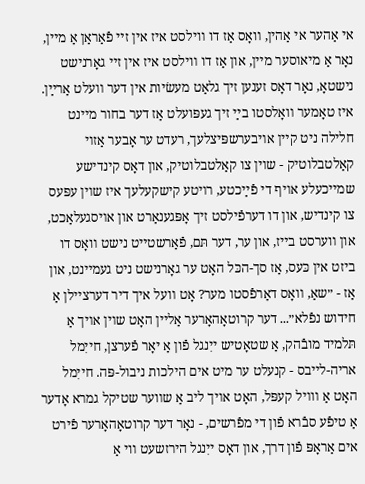אי אַהער אי אַהין, װאָס אַז דו װילסט איז אין זײ פֿאַראַן אַ מײן, נאָר אַ מיאוסער מײן, און אַז דו װילסט איז אין זײ גאָרנישט נישטאָ, נאָר דאָס זענען זיך גלאַט מעשׂיות אין דער װעלט אַרײַן. איז טאָמער װאָלסטו בײַ זיך געפּועלט אַז דער בחור מײנט חלילה ניט קײן אױבערשפּיצלעך, רעדט ער אָבער אַזױ קאַלטבלוטיק - שױן צו קאַלטבלוטיק, און דאָס קינדישע שמײכעלע אױף די פֿײַכטע, רױטע קישקעלעך איז שױן עפּעס צו קינדיש, און דו דערפֿילסט זיך אָפּגענאַרט און אױסגעלאַכט, און װערסט בײז, און ער, דער תּם, פֿאַרשטײט נישט װאָס דו ביזט אין כּעס, אַז סך-הכּל האָט ער גאָרנישט ניט געמײנט, און אַז - ״שאַ, װאָס דאַרפֿסטו מער? אָט װעל איך דיר דערצײלן אַ חידוש נפֿלא״... דער קרוטאָהאָרער אַלײן האָט שױן אױך אַ תּלמיד מובֿהק, אַ שטאָטיש ייִנגל פֿון אַ יאָר פֿערצן, חייִמל אריה-לײבס - קנעלט ער מיט אים הילכות ניבול-פּה. חייִמל האָט אַ װױל קעפּל, האָט אױך ליב אַ שװער שטיקל גמרא אָדער אַ טיפֿע סבֿרא פֿון די מפֿרשים, - נאָר דער קרוטאָהאָרער פֿירט אים אַראָפּ פֿון דרך, און דאָס ייִנגל הירזשעט װי אַ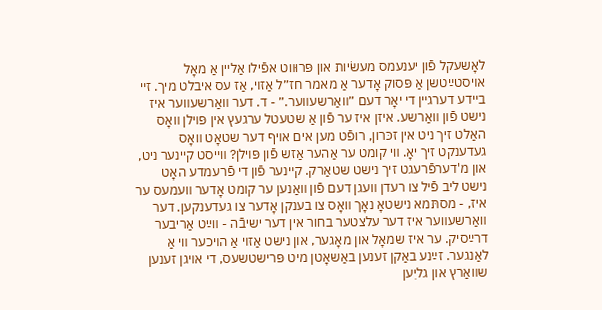לאָשעקל פֿון יענעמס מעשׂיות און פּרוּװט אפֿילו אַלײן אַ מאָל אױסטײַטשן אַ פּסוק אָדער אַ מאמר חז״ל אַזױ, אַז עס איבלט מיך. זײ בײדע דערגײן די יאָר דעם ״װאַרשעװער.״ - ד. דער װאַרשעװער איז נישט פֿון װאַרשע. איזן איז ער פֿון אַ שטעטל ערגעץ אין פּױלן װאָס האַלט זיך ניט אין זכּרון, רופֿט מען אים אױף דער שטאָט װאָס געדענקט זיך יאָ. װי קומט ער אַהער אַזש פֿון פּױלן? װײסט קײנער ניט, און מ'דערפֿרעגט זיך נישט שטאַרק. קײנער פֿון די פֿרעמדע האָט נישט ליב פֿיל צו רעדן װעגן דעם פֿון װאַנען ער קומט אָדער װעמעס ער איז, - מסתּמא נישטאָ נאָך װאָס צו בענקן אָדער צו געדענקען. דער װאַרשעװער איז דער עלצטער בחור אין דער ישיבֿה - װײַט אַריבער דרײַסיק. ער איז שמאָל און מאָגער, און נישט אַזױ אַ הױכער װי אַ לאַנגער. זײַנע באַקן זענען באַשאָטן מיט פּרישטשעס, די אױגן זענען שװאַרץ און גליִען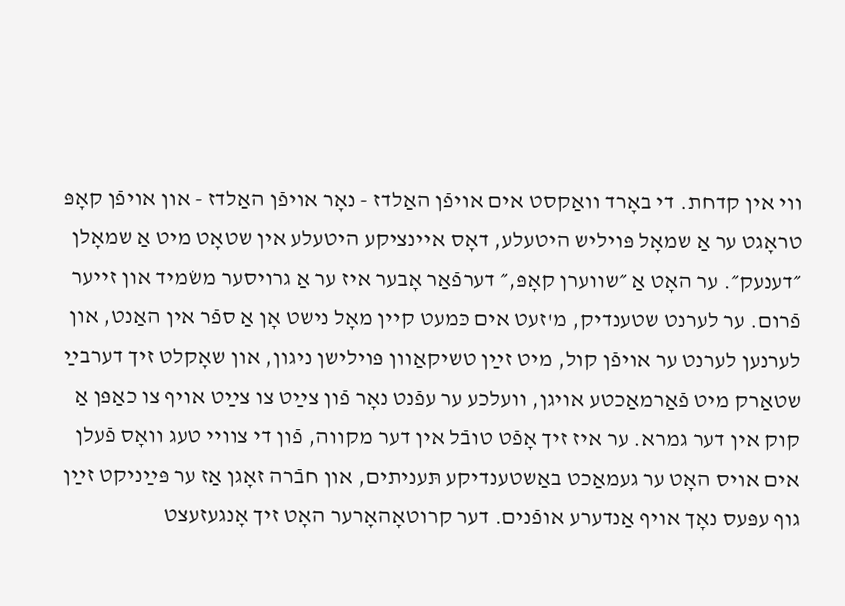װי אין קדחת. די באָרד װאַקסט אים אױפֿן האַלדז - נאָר אױפֿן האַלדז - און אױפֿן קאָפּ טראָגט ער אַ שמאָל פּױליש היטעלע, דאָס אײנציקע היטעלע אין שטאָט מיט אַ שמאָלן ״דענעק״. ער האָט אַ ״שװערן קאָפּ,״ דערפֿאַר אָבער איז ער אַ גרױסער משׂמיד און זײער פֿרום. ער לערנט שטענדיק, מ'זעט אים כּמעט קײן מאָל נישט אָן אַ ספֿר אין האַנט, און לערנען לערנט ער אױפֿן קול, מיט זײַן טשיקאַװן פּױלישן ניגון, און שאָקלט זיך דערבײַ שטאַרק מיט פֿאַרמאַכטע אױגן, װעלכע ער עפֿנט נאָר פֿון צײַט צו צײַט אױף צו כאַפּן אַ קוק אין דער גמרא. ער איז זיך אָפֿט טובֿל אין דער מקװה, פֿון די צװײ טעג װאָס פֿעלן אים אױס האָט ער געמאַכט באַשטענדיקע תּעניתים, און חבֿרה זאָגן אַז ער פּײַניקט זײַן גוף עפּעס נאָך אױף אַנדערע אופֿנים. דער קרוטאָהאָרער האָט זיך אָנגעזעצט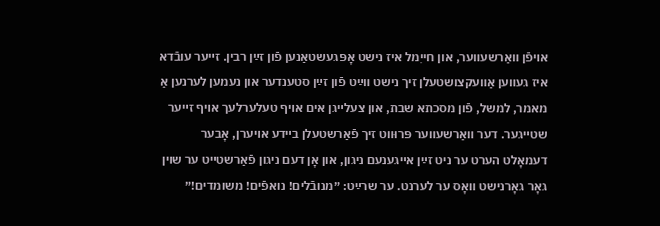אױפֿן װאַרשעװער, און חייִמל איז נישט אָפּגעשטאַנען פֿון זײַן רבין. זײער עובֿדא איז געװען אַװעקצושטעלן זיך נישט װײַט פֿון זײַן סטענדער און נעמען לערנען אַ מאמר, למשל, פֿון מסכתא שבת, און צעלײגן אים אױף טעלערלעך אױף זײער שטײגער. דער װאַרשעװער פּרוּװט זיך פֿאַרשטעלן בײדע אױערן, אָבער דעמאָלט הערט ער ניט זײַן אײגענעם ניגון, און אָן דעם ניגון פֿאַרשטײט ער שױן גאָר גאָרנישט װאָס ער לערנט. ער שרײַט: ״מנובֿלים! נואפֿים! משומדים!״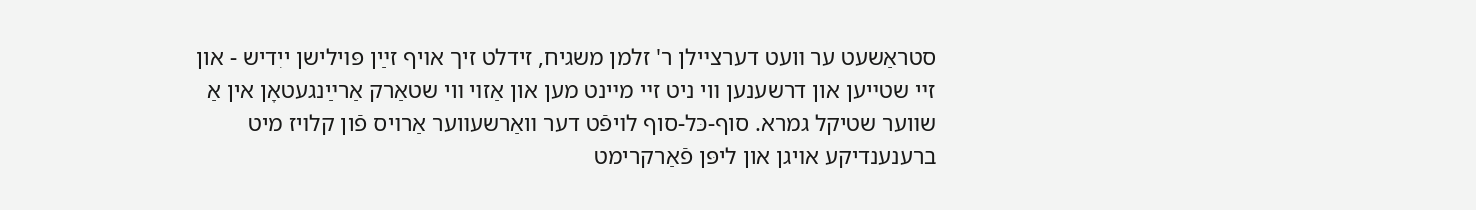סטראַשעט ער װעט דערצײלן ר' זלמן משגיח, זידלט זיך אױף זײַן פּױלישן ייִדיש - און זײ שטײען און דרשענען װי ניט זײ מײנט מען און אַזױ װי שטאַרק אַרײַנגעטאָן אין אַ שװער שטיקל גמרא. סוף-כּל-סוף לױפֿט דער װאַרשעװער אַרױס פֿון קלױז מיט ברענענדיקע אױגן און ליפּן פֿאַרקרימט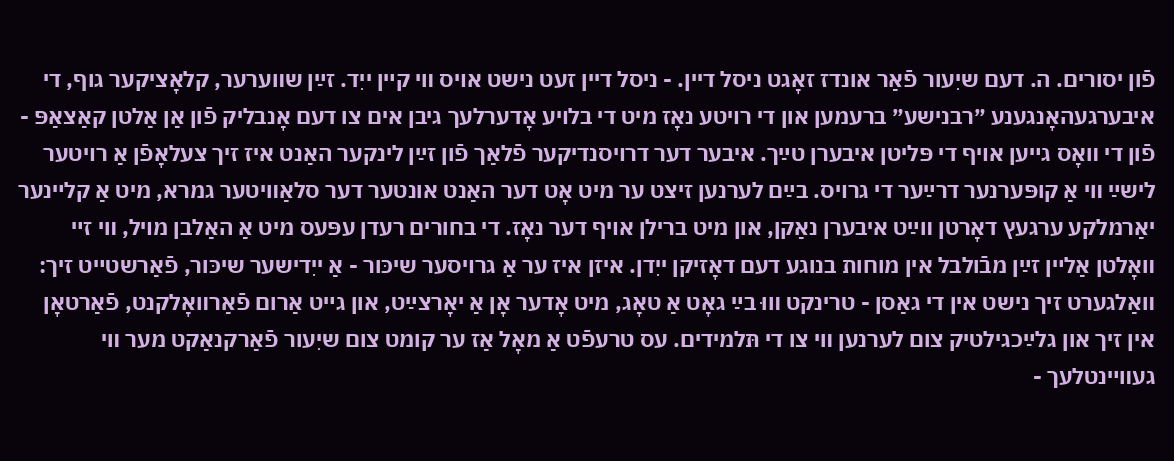פֿון יסורים. ה. דעם שיִעור פֿאַר אונדז זאָגט ניסל דיין. - ניסל דיין זעט נישט אױס װי קײן ייִד. זײַן שװערער, קלאָציקער גוף, די איבערגעהאָנגענע ״רבנישע״ ברעמען און די רױטע נאָז מיט די בלױע אָדערלעך גיבן אים צו דעם אָנבליק פֿון אַן אַלטן קאַצאַפּ - פֿון די װאָס גײען אױף די פּליטן איבערן טײַך. איבער דער דרױסנדיקער פֿלאַך פֿון זײַן לינקער האַנט איז זיך צעלאָפֿן אַ רױטער לישײַ װי אַ קופּערנער דרײַער די גרױס. בײַם לערנען זיצט ער מיט אָט דער האַנט אונטער דער סלאַװיטער גמרא, מיט אַ קלײנער יאַרמלקע ערגעץ דאָרטן װײַט איבערן נאַקן, און מיט ברילן אױף דער נאָז. די בחורים רעדן עפּעס מיט אַ האַלבן מױל, װי זײ װאָלטן אַלײן זײַן מבֿולבל אין מוחות בנוגע דעם דאָזיקן ייִדן. איזן איז ער אַ גרױסער שיכּור - אַ ייִדישער שיכּור, פֿאַרשטײט זיך: װאַלגערט זיך נישט אין די גאַסן - טרינקט װוּ בײַ גאָט אַ טאָג, מיט אָדער אָן אַ יאָרצײַט, און גײט אַרום פֿאַרװאָלקנט, פֿאַרטאָן אין זיך און גלײַכגילטיק צום לערנען װי צו די תּלמידים. עס טרעפֿט אַ מאָל אַז ער קומט צום שיִעור פֿאַרקנאַקט מער װי געװײנטלעך -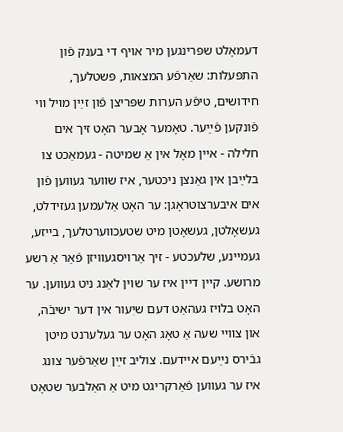דעמאָלט שפּרינגען מיר אױף די בענק פֿון התפּעלות: שאַרפֿע המצאות, פּשטלעך, חידושים, טיפֿע הערות שפּריצן פֿון זײַן מױל װי פֿונקען פֿײַער. טאָמער אָבער האָט זיך אים חלילה - אײן מאָל אין אַ שמיטה - געמאַכט צו בלײַבן אין גאַנצן ניכטער, איז שװער געװען פֿון אים איבערצוטראָגן: ער האָט אַלעמען געזידלט, געשאָלטן, געשאָטן מיט שטעכװערטלעך, בײזע, געמײנע, שלעכטע - זיך אַרױסגעװיזן פֿאַר אַ רשע מרושע. קײן דיין איז ער שױן לאַנג ניט געװען. ער האָט בלױז געהאַט דעם שיִעור אין דער ישיבֿה, און צװײ שעה אַ טאָג האָט ער געלערנט מיטן גבֿירס נײַעם אײדעם. צוליב זײַן שאַרפֿער צונג איז ער געװען פֿאַרקריגט מיט אַ האַלבער שטאָט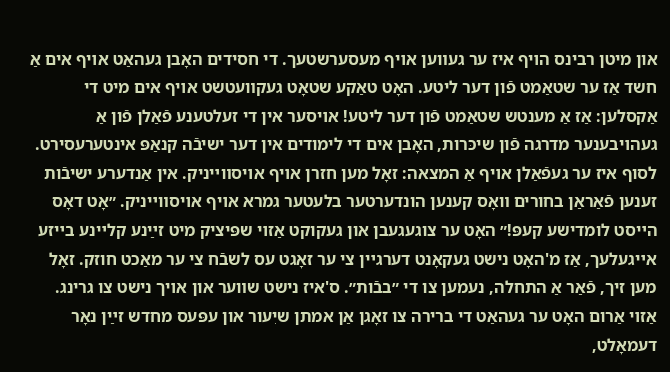און מיטן רבינס הױף איז ער געװען אױף מעסערשטעך. די חסידים האָבן געהאַט אױף אים אַ חשד אַז ער שטאַמט פֿון דער ליטע. האָט טאַקע שטאָט געקװעטשט אױף אים מיט די אַקסלען: אַז אַ מענטש שטאַמט פֿון דער ליטע! אױסער אין די זעלטענע פֿאַלן פֿון אַ געהױבענער מדרגה פֿון שיכּרות, האָבן אים די לימודים אין דער ישיבֿה קנאַפּ אינטערעסירט. לסוף איז ער געפֿאַלן אױף אַ המצאה: זאָל מען חזרן אױף אױסװײניק. אין אַנדערע ישיבֿות זענען פֿאַראַן בחורים װאָס קענען הונדערטער בלעטער גמרא אױף אױסװײניק. ״אָט דאָס הײסט לומדישע קעפּ!״ האָט ער צוגעגעבן און געקוקט אַזױ שפּיציק מיט זײַנע קלײנע בײזע אײגעלעך, אַז מ'האָט נישט געקאָנט דערגײן צי ער זאָגט עס לשבֿח צי ער מאַכט חוזק. זאָל מען זיך, פֿאַר אַ התחלה, נעמען צו די ״בבֿות״. ס'איז נישט שװער און אױך נישט צו גרינג. אַזױ אַרום האָט ער געהאַט די ברירה צו זאָגן אַן אמתן שיִעור און עפּעס מחדש זײַן נאָר דעמאָלט,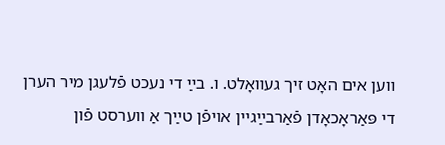װען אים האָט זיך געװאָלט. ו. בײַ די נעכט פֿלעגן מיר הערן די פּאַראָכאָדן פֿאַרבײַגײן אױפֿן טײַך אַ װערסט פֿון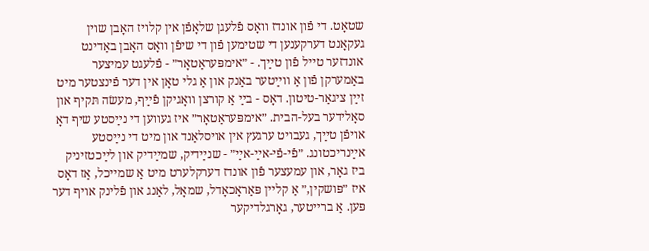שטאָט. די פֿון אונדז װאָס פֿלעגן שלאָפֿן אין קלױז האָבן שױן געקאָנט דערקענען די שטימען פֿון די שיפֿן װאָס האָבן באַדינט אונדזער טײל פֿון טײַך. - ״אימפּעראַטאָר״ - פֿלעגט עמיצער באַמערקן פֿון אַ װײַטער באַנק און אַ גלי טאָן אין דער פֿינצטער מיט זײַן ציגאַר-טיטון. דאָס - בײַ אַ קורצן װאָגיקן פֿײַף, מעשׂה תּקיף און סאָלידער בעל-הבית. ״אימפּעראַטאָר״ איז געװען די נײַסטע שיף דאָ אױפֿן טײַך, געבױט ערגעץ אין אױסלאַנד און מיט די נײַסטע אײַנריכטונג. ״פֿי-פֿי-אײַ-אײַ״ - שנײַדיק, שמײַדיק און לײַכטזיניק ביז גאָר, און עמעצער פֿון אונדז דערקלערט מיט אַ שמײכל, אַז דאָס איז ״פּושקין,״ אַ קלײן פּאַראָכאָדל, שמאָל, לאַנג און פֿלינק אױף דער פּען. אַ ברײטער, גאָרגלדיקער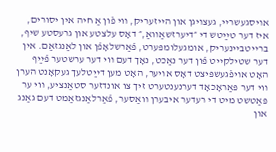אױסגעשרײ, געצױגן און הײזעריק, װי פֿון אַ חיה אין יסורים, איז דער טײַטש די ״דיערזשאַװאַ,״ דאָס עלצטע און גרעסטע שיף, ברײטבײנעריק, אומגעלומפּערט, פֿאַרשלאָפֿן און לאַנגזאַם. אין דער שטילקײט פֿון דער נאַכט, נאָך דעם װי דער ערשטער פֿײַף האָט אױפֿגעשפּיצט דאָס אױער, האָט מען דײַטלעך געקאָנט הערן װי דער פּאַראָכאָד דערנענטערט זיך צו אונדזער סטאַנציע, װי ער פּאַטשט מיט די רעדער איבערן װאַסער, פֿאַרלאַנגזאַמט דעם גאַנג און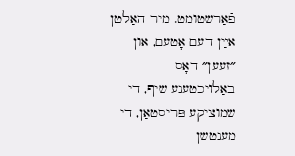פֿאַרשטומט. מיר האַלטן אײַן דעם אָטעם, און ״זעען״ דאָס באַלױכטענע שיף, די שמוציקע פּריסטאַן, די מענטשן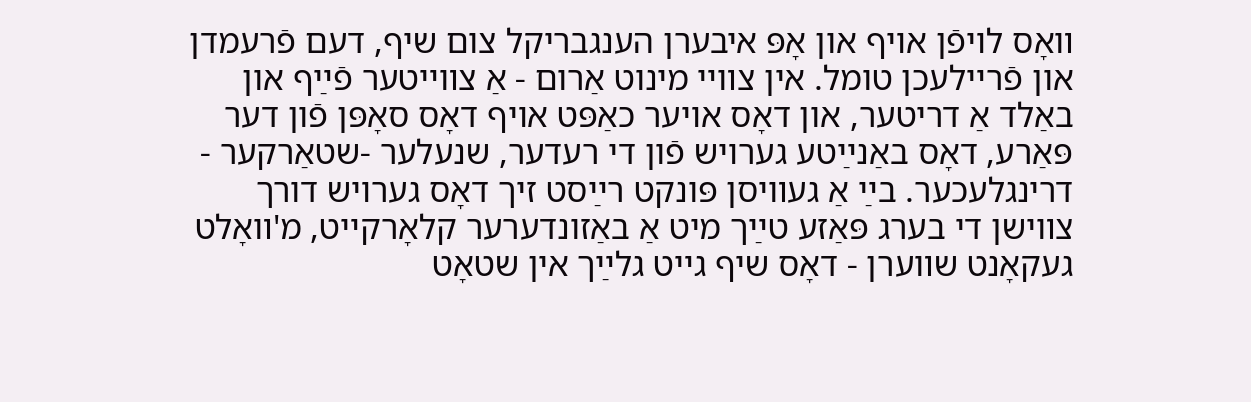װאָס לױפֿן אױף און אָפּ איבערן הענגבריקל צום שיף, דעם פֿרעמדן און פֿרײלעכן טומל. אין צװײ מינוט אַרום - אַ צװײטער פֿײַף און באַלד אַ דריטער, און דאָס אױער כאַפּט אױף דאָס סאָפּן פֿון דער פּאַרע, דאָס באַנײַטע גערױש פֿון די רעדער, שנעלער -שטאַרקער - דרינגלעכער. בײַ אַ געװיסן פּונקט רײַסט זיך דאָס גערױש דורך צװישן די בערג פּאַזע טײַך מיט אַ באַזונדערער קלאָרקײט, מ'װאָלט געקאָנט שװערן - דאָס שיף גײט גלײַך אין שטאָט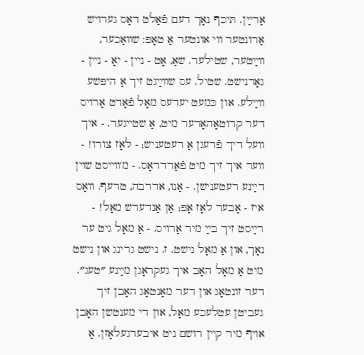אַרײַן. תּיכף נאָך דעם פֿאַלט דאָס גערױש אַרונטער װי אונטער אַ טאָפּ: שװאַכער, װײַטער, שטילער. שאַ, אָט - נײן - יאָ - נײן - גאָרנישט. שטיל. עס שװײַגט זיך אַ היפּשע װײַלע. און כּמעט יעדעס מאָל פֿאָרט אַרױס דער קרוטאָהאָרער מיט, אַ שטײגער. - איך װעל דיך פֿרעגן אַ רעטעניש; - לאָז צורו! - װער איך זיך מיט פֿאַרדראָס. - מ'װײסט שױן דײַנע רעטענישן. - אַנו, אדרבה, טרעף. װאָס איז - אָבער לאָז אָפּ; אַן אַנדערש מאָל! - רײַסט זיך בײַ מיר אַרױס. - אַ מאָל גיט ער נאָך, און אַ מאָל נישט. ז. נישט גרינג און נישט מיט אַ מאָל האָב איך געקראָגן מײַנע ״טעג״. דער זונטאָג און דער מאָנטאָג האָבן זיך געביטן עטלעכע מאָל, און די מענטשן האָבן אױף מיר קײן רושם ניט איבערגעלאָזן. אַ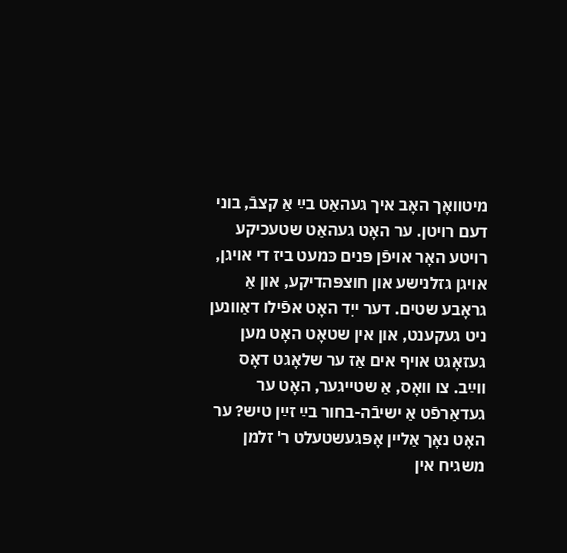מיטװאָך האָב איך געהאַט בײַ אַ קצבֿ, בוני דעם רױטן. ער האָט געהאַט שטעכיקע רױטע האָר אױפֿן פּנים כּמעט ביז די אױגן, אױגן גזלנישע און חוצפּהדיקע, און אַ גראָבע שטים. דער ייִד האָט אפֿילו דאַװנען ניט געקענט, און אין שטאָט האָט מען געזאָגט אױף אים אַז ער שלאָגט דאָס װײַב. צו װאָס, אַ שטײגער, האָט ער געדאַרפֿט אַ ישיבֿה-בחור בײַ זײַן טיש? ער האָט נאָך אַלײן אָפּגעשטעלט ר' זלמן משגיח אין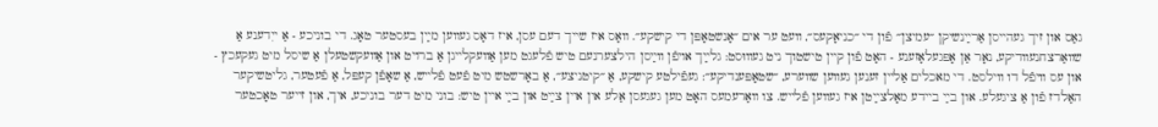גאַס און זיך געהײסן אַרײַנשיקן ״עמיצן״ פֿון די ״כניאָקעס״, װעט ער אים ״אָנשטאָפּן די קישקע״. װאָס איז שייך דעם עסן, איז דאָס געװען מײַן בעסטער טאָג. די בוניכע - אַ ייִדענע אַ שװאַרצחנעװדיקע, נאָר אַן אָפּגעלאָזענע - האָט פֿון קײן טישטוך ניט געװוּסט: גלײַך אױפֿן װײַסן הילצערנעם טיש פֿלעגט מען אַװעקלײגן אַ ברױט און אַװעקשטעלן אַ שיסל מיט געקעכץ - און עס װיפֿל דו װילסט. די מאכלים אַלײן זענען געװען שװערע, ״שטאָפּענדיקע״: געפֿילטע קישקע, אַ ״קיטניצע״, אַ באָרשטש מיט פֿעט פֿלײש, אַ שאָפֿן קעפּל, אַ פֿעטער, גליטשיקער האַלדז פֿון אַ ציגעלע. און בײַ בײדע מאָלצײַטן איז געװען פֿלײש. צו װאַרעמעס האָט מען געגעסן אַלע אין אײן צײַט און בײַ אײן טיש: בוני מיט דער בוניכע, איך, און זײער טאָכטער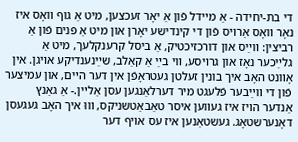די בת-יחידה - אַ מײדל פֿון אַ יאָר זעכצען, מיט אַ גוף װאָס איז נאָר װאָס אַרױס פֿון די קינדישע יאָרן און מיט אַ פּנים פֿון אַ רביצין: װײַס און דורכזיכטיק, אַ ביסל קרענקלעך, מיט אַ גלײַכער נאָז און גרױסע, װי בײַ אַ קאַלב, שײַנענדיקע אױגן. אין אָװנט האָב איך בונין זעלטן געטראָפֿן אין דער הײם, און עמיצער פֿון די װײַבער פֿלעגט מיר דערלאַנגען עסן אַלײן.- אַ גאַנץ אַנדער הױז איז געװען איסר טאַבאַטשניקס, װוּ איך האָב געגעסן דאָנערשטאָג. געשטאַנען איז עס אױף דער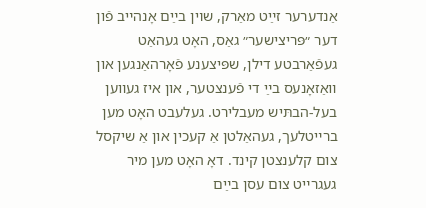אַנדערער זײַט מאַרק, שױן בײַם אָנהײב פֿון דער ״פּריצישער״ גאַס, האָט געהאַט געפֿאַרבטע דילן, שפּיצענע פֿאָרהאַנגען און װאַזאָנעס בײַ די פֿענצטער, און איז געװען בעל-הבתּיש מעבלירט. געלעבט האָט מען ברײטלעך, געהאַלטן אַ קעכין און אַ שיקסל צום קלענצטן קינד. דאָ האָט מען מיר געגרײט צום עסן בײַם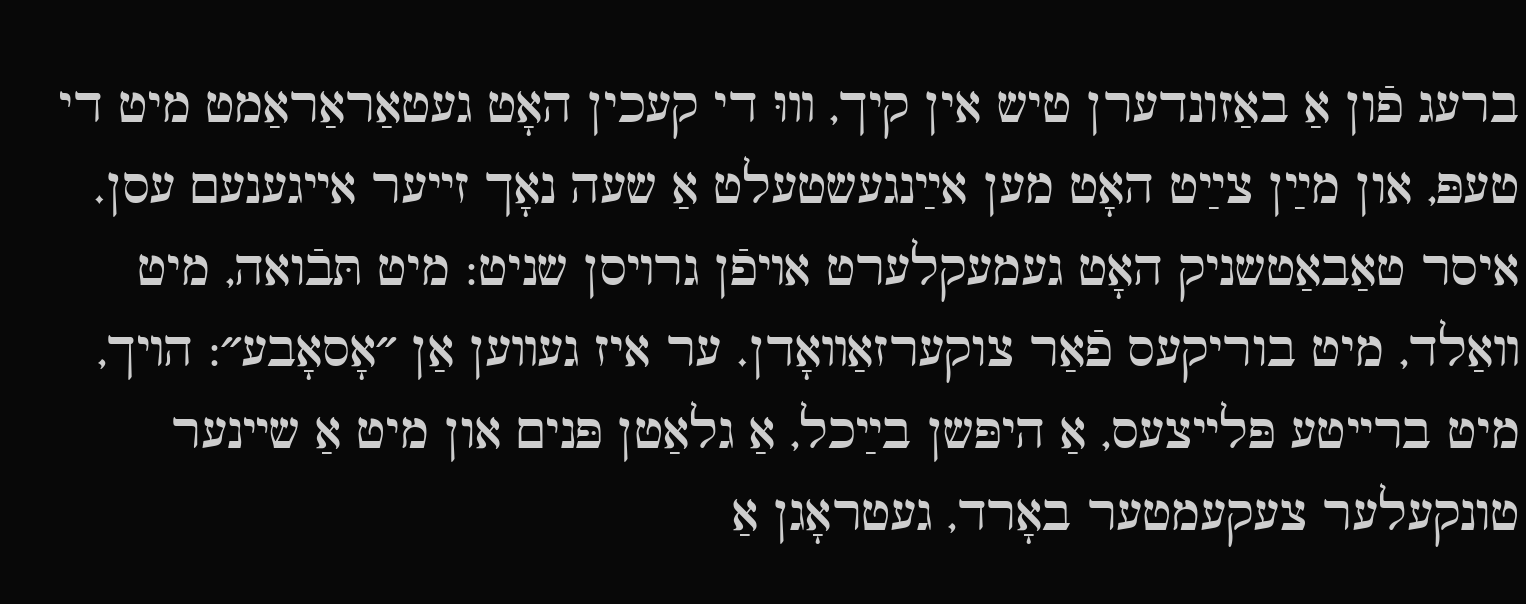ברעג פֿון אַ באַזונדערן טיש אין קיך, װוּ די קעכין האָט געטאַראַראַמט מיט די טעפּ, און מײַן צײַט האָט מען אײַנגעשטעלט אַ שעה נאָך זײער אײגענעם עסן. איסר טאַבאַטשניק האָט געמעקלערט אױפֿן גרױסן שניט: מיט תּבֿואה, מיט װאַלד, מיט בוריקעס פֿאַר צוקערזאַװאָדן. ער איז געװען אַן ״אָסאָבע״: הױך, מיט ברײטע פּלײצעס, אַ היפּשן בײַכל, אַ גלאַטן פּנים און מיט אַ שײנער טונקעלער צעקעמטער באָרד, געטראָגן אַ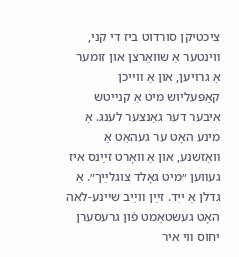ציכטיקן סורדוט ביז די קני, װינטער אַ שװאַרצן און זומער אַ גרױען, און אַ װײכן קאַפּעליוש מיט אַ קנײטש איבער דער גאַנצער לענג. אַ מינע האָט ער געהאַט אַ װאַזשנע, און אַ װאָרט זײַנס איז געװען ״מיט גאָלד צוגלײַך״. אַ גדלן אַ ייִד. זײַן װײַב שײנע-לאה האָט געשטאַמט פֿון גרעסערן יחוס װי איר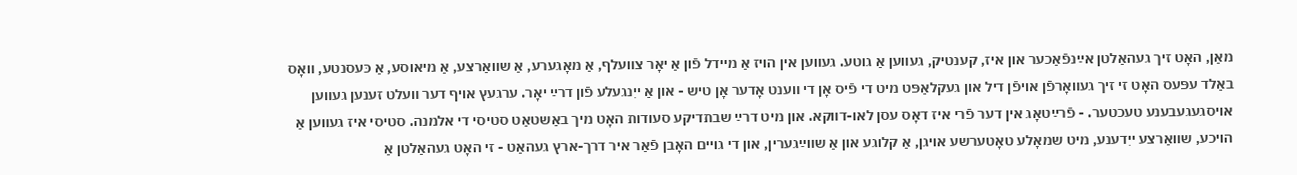מאַן, האָט זיך געהאַלטן אײַנפֿאַכער און איז, קענטיק, געװען אַ גוטע. געװען אין הױז אַ מײדל פֿון אַ יאָר צװעלף, אַ מאָגערע, אַ שװאַרצע, אַ מיאוסע, אַ כּעסנטע, װאָס באַלד עפּעס האָט זי זיך געװאָרפֿן אױפֿן דיל און געקלאַפּט מיט די פֿיס אָן די װענט אָדער אָן טיש - און אַ ייִנגעלע פֿון דרײַ יאָר. ערגעץ אױף דער װעלט זענען געװען אױסגעגעבענע טעכטער. - פֿרײַטאָג אין דער פֿרי איז דאָס עסן לאו-דװקא. און מיט דרײַ שבתדיקע סעודות האָט מיך באַשטאַט סטיסי די אלמנה. סטיסי איז געװען אַ הױכע, שװאַרצע ייִדענע, מיט שמאָלע טאָטערשע אױגן, אַ קלוגע און אַ שװײַגערין, און די גױים האָבן פֿאַר איר דרך-ארץ געהאַט - זי האָט געהאַלטן אַ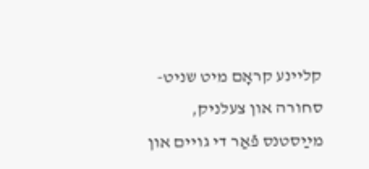קלײנע קראָם מיט שניט-סחורה און צעלניק, מײַסטנס פֿאַר די גױים און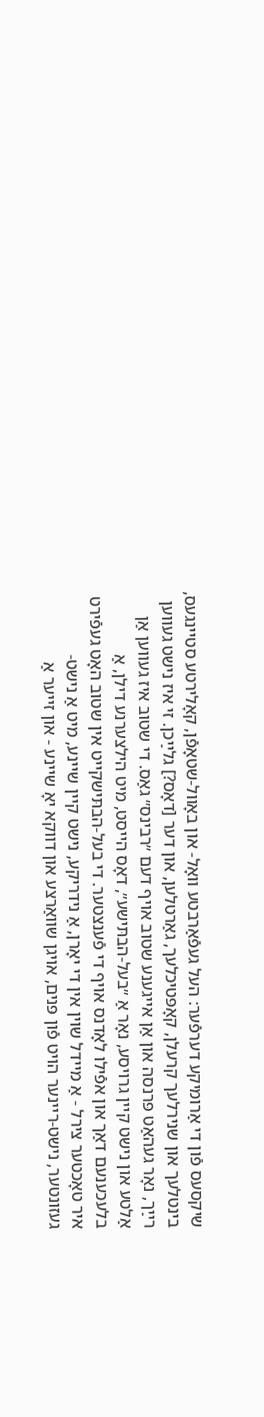שיקסעס פֿון די אַרומיקע דערפֿער: העל געפֿאַרבטע װאָל- און באָװל-שטאָפֿן, קאָלירטע סטײנגעס, בינטלעך און שנירלעך קרעלן, קאָפּטיכלעך, גאַרטלען, און דער [דאָס?] גלײַכן. זי איז נישט געװען רײַך, נאָר געהאַט פּרנסה און אַן אײגענע שטוב אױף דעם ״רבינס״ גאַס. די שטוב איז געװען אַן אַלטע און נישט קײן גרױסע, נאָר אַ ״בעל-הבתּישע״, דאָס הײסט, מיט הילצערנע דילן, אַ בלעכענעם דאַך און אפֿילו לאָדנס אױף די פֿענצטער. די בעל-הבתּישקײט אין שטוב האָט געפֿירט איר טאָכטער צירל - אַ מײדל שױן אין די יאָרן, אַ נידריקע, נישט קײן שײנע, מיט אַ נישט-געזונטער, נישט-רײנער הױט פֿון פּנים, אױגן שװאַרצע און דװקא יאָ שײנע - און זײער אַ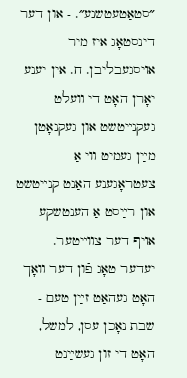״סטאַטעטשנע״. - און דער דינסטאָג איז מיר אױסגעבליבן. ח. אין יענע יאָרן האָט די װעלט געקנײטשט און געקנאָטן מײַן געמיט װי אַ צעטראָגענע האַנט קנײטשט און רײַסט אַ הענטשקע אױף דער צװײטער. יעדער טאָג פֿון דער װאָך האָט געהאַט זײַן טעם - שבת נאָכן עסן, למשל, האָט די זון געשײַנט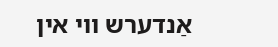אַנדערש װי אין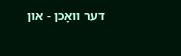דער װאָכן - און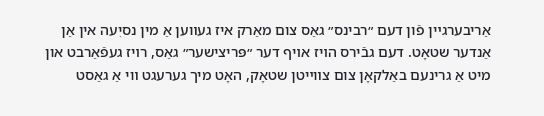אַריבערגײן פֿון דעם ״רבינס״ גאַס צום מאַרק איז געװען אַ מין נסיִעה אין אַן אַנדער שטאָט. דעם גבֿירס הױז אױף דער ״פּריצישער״ גאַס, רױז געפֿאַרבט און מיט אַ גרינעם באַלקאָן צום צװײטן שטאָק, האָט מיך גערעגט װי אַ גאַסט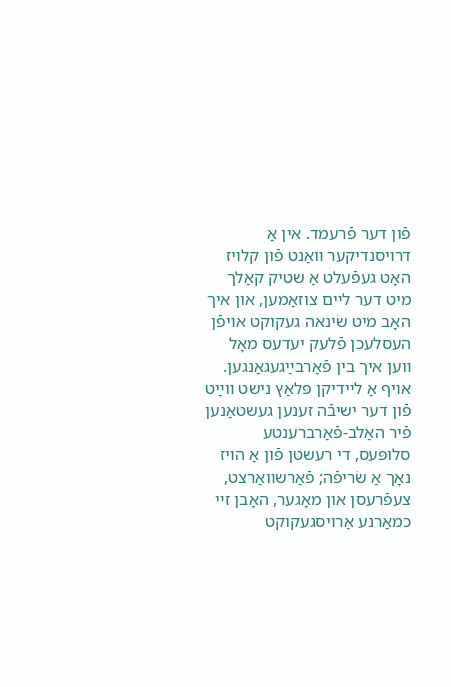פֿון דער פֿרעמד. אין אַ דרױסנדיקער װאַנט פֿון קלױז האָט געפֿעלט אַ שטיק קאַלך מיט דער לײם צוזאַמען, און איך האָב מיט שׂינאה געקוקט אױפֿן העסלעכן פֿלעק יעדעס מאָל װען איך בין פֿאַרבײַגעגאַנגען. אױף אַ לײדיקן פּלאַץ נישט װײַט פֿון דער ישיבֿה זענען געשטאַנען פֿיר האַלב-פֿאַרברענטע סלופּעס, די רעשטן פֿון אַ הױז נאָך אַ שׂריפֿה; פֿאַרשװאַרצט, צעפֿרעסן און מאָגער, האָבן זײ כמאַרנע אַרױסגעקוקט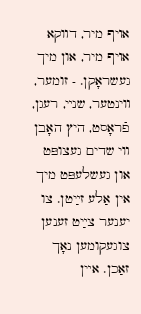אױף מיר, דװקא אױף מיר, און מיך געשראָקן. - זומער, װינטער, שנײ, רעגן, פֿראָסט, היץ האָבן װי שדים געצופּט און געשלעפּט מיך אין אַלע זײַטן. צו יענער צײַט זענען צוגעקומען נאָך זאַכן. אײן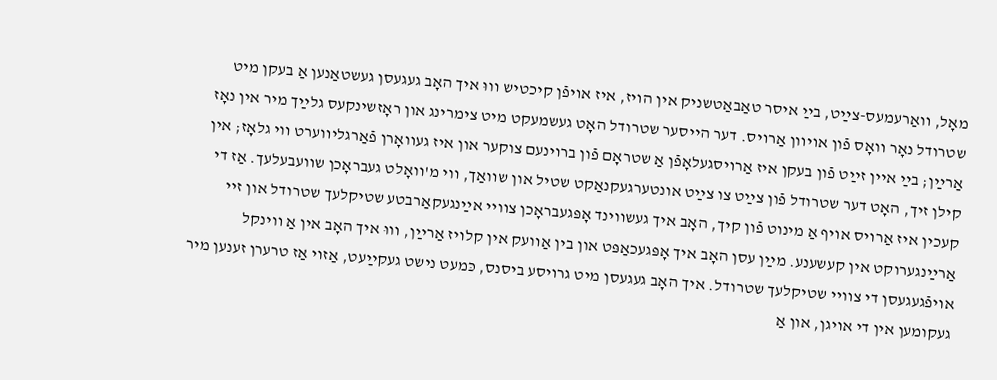מאָל, װאַרעמעס-צײַט, בײַ איסר טאַבאַטשניק אין הױז, איז אױפֿן קיכטיש װוּ איך האָב געגעסן געשטאַנען אַ בעקן מיט שטרודל נאָר װאָס פֿון אױװן אַרױס. דער הײסער שטרודל האָט געשמעקט מיט צימרינג און ראָזשינקעס גלײַך מיר אין נאָז אַרײַן; בײַ אײן זײַט פֿון בעקן איז אַרױסגעלאָפֿן אַ שטראָם פֿון ברױנעם צוקער און איז געװאָרן פֿאַרגליװערט װי גלאָז; אין קילן זיך, האָט דער שטרודל פֿון צײַט צו צײַט אונטערגעקנאַקט שטיל און שװאַך, װי מ'װאָלט געבראָכן שװעבעלעך. אַז די קעכין איז אַרױס אױף אַ מינוט פֿון קיך, האָב איך געשװינד אָפּגעבראָכן צװײ אײַנגעקאַרבטע שטיקלעך שטרודל און זײ אַרײַנגערוקט אין קעשענע. מײַן עסן האָב איך אָפּגעכאַפּט און בין אַװעק אין קלױז אַרײַן, װוּ איך האָב אין אַ װינקל אױפֿגעגעסן די צװײ שטיקלעך שטרודל. איך האָב געגעסן מיט גרױסע ביסנס, כּמעט נישט געקײַעט, אַזױ אַז טרערן זענען מיר געקומען אין די אױגן, און אַ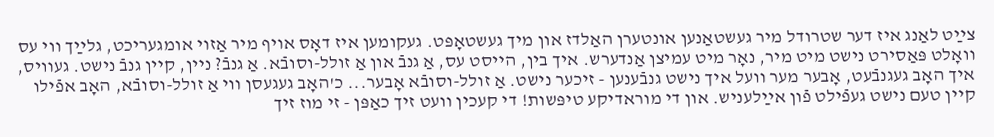צײַט לאַנג איז דער שטרודל מיר געשטאַנען אונטערן האַלדז און מיך געשטאָפּט. געקומען איז דאָס אױף מיר אַזױ אומגעריכט, גלײַך װי עס װאָלט פּאַסירט נישט מיט מיר, נאָר מיט עמיצן אַנדערש. איך בין, הײסט עס, אַ גנבֿ און אַ זולל-וסובֿא. אַ גנבֿ? נײן, קײן גנבֿ נישט. געװיס, איך האָב געגנבֿעט, אָבער מער װעל איך נישט גנבֿענען - זיכער נישט. אַ זולל-וסובֿא אָבער... כ'האָב געגעסן װי אַ זולל-וסובֿא, האָב אפֿילו קײן טעם נישט געפֿילט פֿון אײַלעניש. און די מוראדיקע טיפּשות! די קעכין װעט זיך כאַפּן - זי מוז זיך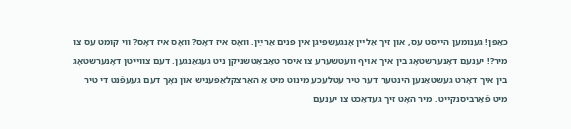כאַפּן! גענומען הײסט עס, און זיך אַלײן אָנגעשפּיגן אין פּנים אַרײַן. װאָס איז דאָס? װאָס איז דאָס? װי קומט עס צו מיר?! יענעם דאָנערשטאָג בין איך אױף װעטשערע צו איסר טאַבאַטשניקן ניט געגאַנגען. דעם צװײטן דאָנערשטאָג בין איך דאָרט געשטאַנען הינטער דער טיר עטלעכע מינוט מיט אַ האַרצקלאַפּעניש און נאָך דעם געעפֿנט די טיר מיט פֿאַרביסנקײט. מיר האָט זיך געדאַכט צו יענעם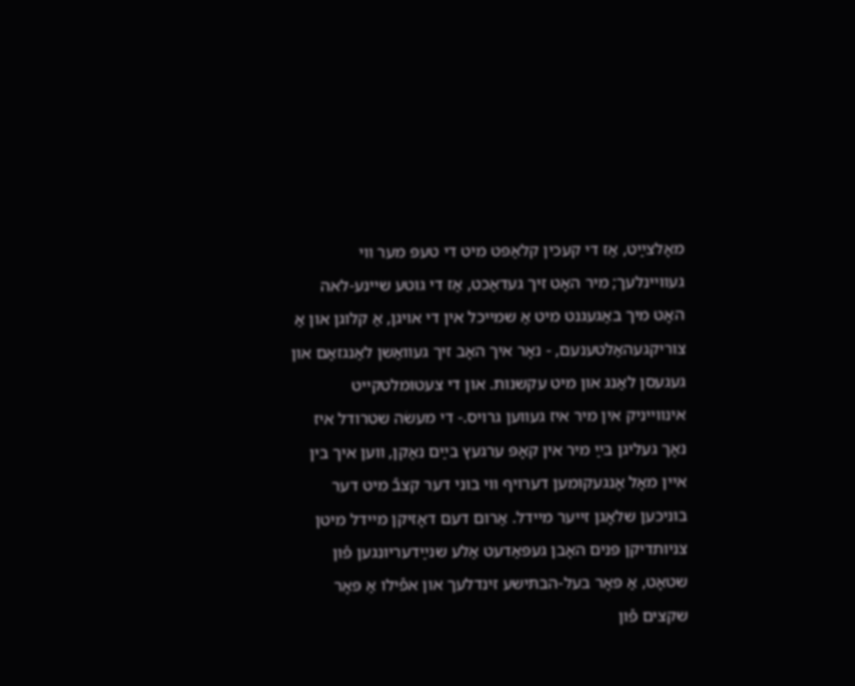מאָלצײַט, אַז די קעכין קלאַפּט מיט די טעפּ מער װי געװײנלעך; מיר האָט זיך געדאַכט, אַז די גוטע שײנע-לאה האָט מיך באַגעגנט מיט אַ שמײכל אין די אױגן, אַ קלוגן און אַ צוריקגעהאַלטענעם, - נאָר איך האָב זיך געװאַשן לאַנגזאַם און געגעסן לאַנג און מיט עקשנות. און די צעטומלטקײט אינװײניק אין מיר איז געװען גרױס.- די מעשׂה שטרודל איז נאָך געליגן בײַ מיר אין קאָפּ ערגעץ בײַם נאַקן, װען איך בין אײן מאָל אָנגעקומען דערױף װי בוני דער קצבֿ מיט דער בוניכען שלאָגן זײער מײדל. אַרום דעם דאָזיקן מײדל מיטן צניותדיקן פּנים האָבן געפּאַדעט אַלע שנײַדעריונגען פֿון שטאָט, אַ פּאָר בעל-הבתּישע זינדלעך און אפֿילו אַ פּאָר שקצים פֿון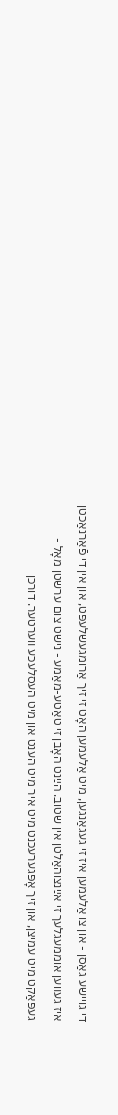די גויישע גאַסן - און צו אַלעמען איז זי געגאַנגען, מיט אַלעמען האָט זי זיך אַרומגעשלעפּט, און אין די פֿאַרנאַכטן איז געװען אוממעגלעך זי אײַנצוהאַלטן אין שטוב. הײַנט האָבן זי טאַטע-מאַמע - נישט צום ערשטן מאָל - געפּאַקט מיט עמיצן, און זיך אָפּגערעכנט מיט איר מיט הענט און מיט העסלעכע װערטער. דורכן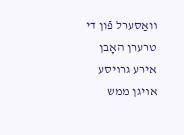װאַסערל פֿון די טרערן האָבן אירע גרױסע אױגן ממש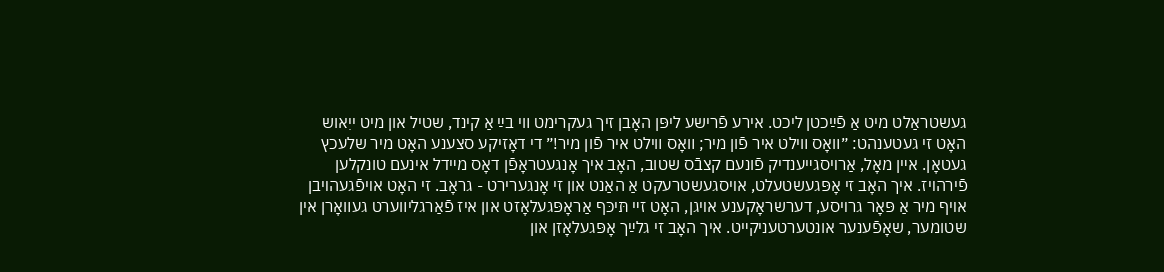געשטראַלט מיט אַ פֿײַכטן ליכט. אירע פֿרישע ליפּן האָבן זיך געקרימט װי בײַ אַ קינד, שטיל און מיט ייִאוש האָט זי געטענהט: ״װאָס װילט איר פֿון מיר; װאָס װילט איר פֿון מיר!״ די דאָזיקע סצענע האָט מיר שלעכץ געטאָן. אײן מאָל, אַרױסגײענדיק פֿונעם קצבֿס שטוב, האָב איך אָנגעטראָפֿן דאָס מײדל אינעם טונקלען פֿירהױז. איך האָב זי אָפּגעשטעלט, אױסגעשטרעקט אַ האַנט און זי אָנגערירט - גראָב. זי האָט אױפֿגעהױבן אױף מיר אַ פּאָר גרױסע, דערשראָקענע אױגן, האָט זײ תּיכּף אַראָפּגעלאָזט און איז פֿאַרגליװערט געװאָרן אין שטומער, שאָפֿענער אונטערטעניקײט. איך האָב זי גלײַך אָפּגעלאָזן און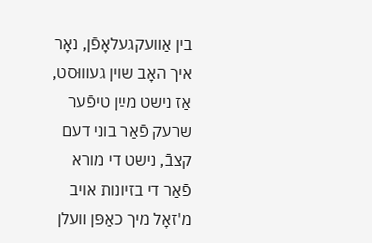בין אַװעקגעלאָפֿן, נאָר איך האָב שױן געװוּסט, אַז נישט מײַן טיפֿער שרעק פֿאַר בוני דעם קצבֿ, נישט די מורא פֿאַר די בזיונות אױב מ'זאָל מיך כאַפּן װעלן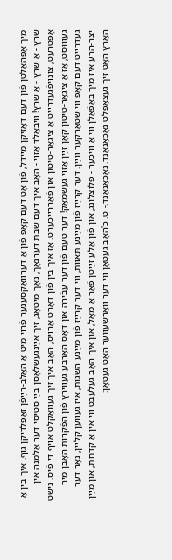מיך אָפּהאַלטן פֿון דעם דאָזיקן מײדל, פֿון אָט דעם קאָפּ פֿון אַ דערװאַקסענער פֿרױ מיט אַ האַלב-רײַפֿן זאַפּלדיקן גוף. איך בין אַ שרץ - אַ שרץ - אַ שרץ! װיבאַלד אַזױ - האָב איך דעם שבת דערנאָך, נאָך מיטאָג, זיך אײַנגעשלאָסן בײַ סטיסי דער אַלמנה אין אָפּטרעט, צונױפֿגעדרײט אַ ציגאַר-טיטון און פֿאַררײכערט. אַז איך בין פֿון דאָרט אַרױס, האָב איך זיך געװאַקלט אױף די פֿיס. נישט געװוּסט, אַז אַ ציגאַר-טיטון קאָן זײַן אַזױ געשמאַק! דער טעם פֿון דער עבֿירה און דאָס האַרבע געװירץ פֿון הפֿקרות האָבן מיר געדרײט דעם קאָפּ װי שטאַרקער װײַן. דער קרײַז פֿון מײַנע תּאװת, װי דער קרײַז פֿון מײַנע השׂגות, איז געװען קלײן, נאָר דער יצר-הרע איז מיך באַפֿאַלן װי אַ װיכער - פּלוצלונג, און פֿון אַלע זײַטן פֿאַר אַ מאָל, און איך האָב געלעבט װי אין אַ קדחת, און מײַן האַרץ האָט זיך געצאַפּלט נאָכאַנאַנד. נאָכאַנאַנד.- ט. כ'האָב געטאָן װי דער װאַרשעװער האָט געטאָן: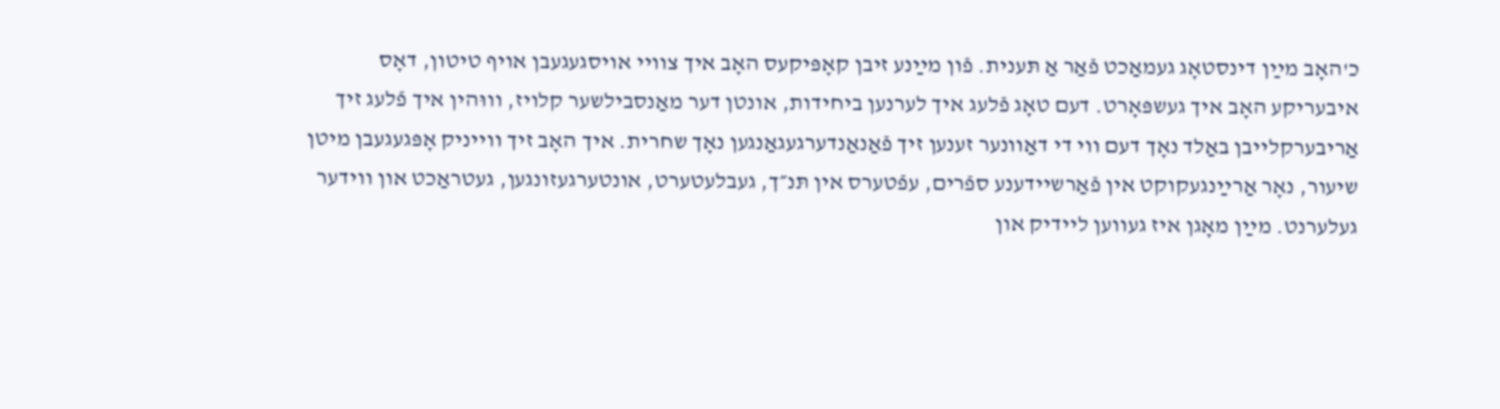כ'האָב מײַן דינסטאָג געמאַכט פֿאַר אַ תּענית. פֿון מײַנע זיבן קאָפּיקעס האָב איך צװײ אױסגעגעבן אױף טיטון, דאָס איבעריקע האָב איך געשפּאָרט. דעם טאָג פֿלעג איך לערנען ביחידות, אונטן דער מאַנסבילשער קלױז, װוּהין איך פֿלעג זיך אַריבערקלײבן באַלד נאָך דעם װי די דאַװנער זענען זיך פֿאַנאַנדערגעגאַנגען נאָך שחרית. איך האָב זיך װײניק אָפּגעגעבן מיטן שיעור, נאָר אַרײַנגעקוקט אין פֿאַרשײדענע ספֿרים, עפֿטערס אין תּנ״ך, געבלעטערט, אונטערגעזונגען, געטראַכט און װידער געלערנט. מײַן מאָגן איז געװען לײדיק און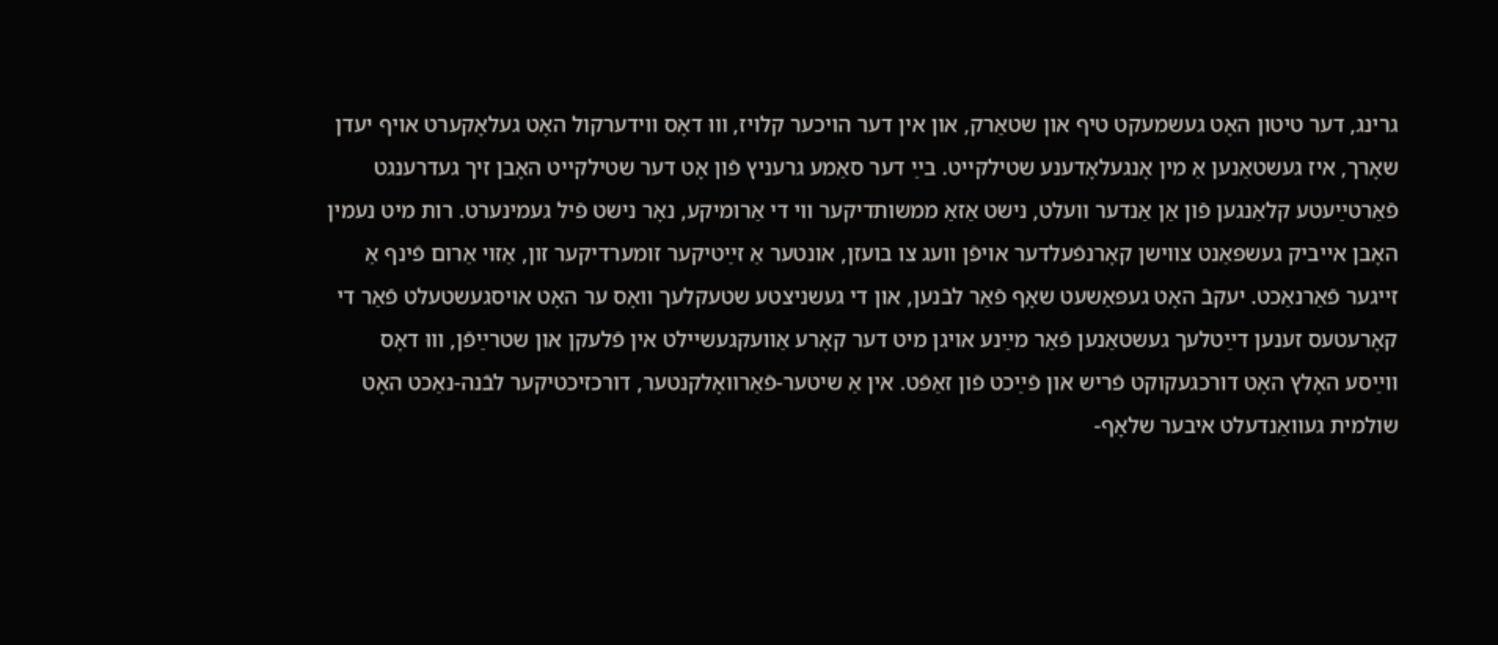גרינג, דער טיטון האָט געשמעקט טיף און שטאַרק, און אין דער הױכער קלױז, װוּ דאָס װידערקול האָט געלאָקערט אױף יעדן שאָרך, איז געשטאַנען אַ מין אָנגעלאָדענע שטילקײט. בײַ דער סאַמע גרעניץ פֿון אָט דער שטילקײט האָבן זיך געדרענגט פֿאַרטײַעטע קלאַנגען פֿון אַן אַנדער װעלט, נישט אַזאַ ממשותדיקער װי די אַרומיקע, נאָר נישט פֿיל געמינערט. רות מיט נעמין האָבן אײביק געשפּאַנט צװישן קאָרנפֿעלדער אױפֿן װעג צו בועזן, אונטער אַ זײַטיקער זומערדיקער זון, אַזױ אַרום פֿינף אַ זײגער פֿאַרנאַכט. יעקבֿ האָט געפּאַשעט שאָף פֿאַר לבֿנען, און די געשניצטע שטעקלעך װאָס ער האָט אױסגעשטעלט פֿאַר די קאָרעטעס זענען דײַטלעך געשטאַנען פֿאַר מײַנע אױגן מיט דער קאָרע אַװעקגעשײלט אין פֿלעקן און שטרײַפֿן, װוּ דאָס װײַסע האָלץ האָט דורכגעקוקט פֿריש און פֿײַכט פֿון זאַפֿט. אין אַ שיטער-פֿאַרװאָלקנטער, דורכזיכטיקער לבֿנה-נאַכט האָט שולמית געװאַנדעלט איבער שלאָף-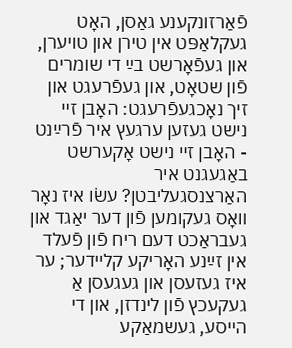פֿאַרזונקענע גאַסן, האָט געקלאַפּט אין טירן און טױערן, און געפֿאָרשט בײַ די שומרים פֿון שטאָט, און געפֿרעגט און זיך נאָכגעפֿרעגט: האָבן זײ נישט געזען ערגעץ איר פֿרײַנט - האָבן זײ נישט אָקערשט באַגעגנט איר האַרצנסגעליבטן? עשׂו איז נאָר װאָס געקומען פֿון דער יאַגד און געבראַכט דעם ריח פֿון פֿעלד אין זײַנע האָריקע קלײדער; ער איז געזעסן און געגעסן אַ געקעכץ פֿון לינדזן, און די הײסע, געשמאַקע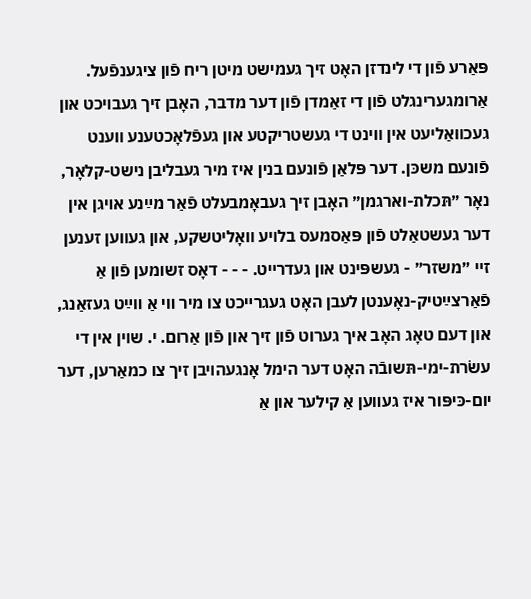פּאַרע פֿון די לינדזן האָט זיך געמישט מיטן ריח פֿון ציגענפֿעל. אַרומגערינגלט פֿון די זאַמדן פֿון דער מדבר, האָבן זיך געבױכט און געכװאַליעט אין װינט די געשטריקטע און געפֿלאָכטענע װענט פֿונעם משכּן. דער פּלאַן פֿונעם בנין איז מיר געבליבן נישט-קלאָר, נאָר ״תּכלת-וארגמן״ האָבן זיך געבאָמבעלט פֿאַר מײַנע אױגן אין דער געשטאַלט פֿון פּאַסמעס בלױע װאָליטשקע, און געװען זענען זײ ״משזר״ - געשפּינט און געדרײט. - - - דאָס זשומען פֿון אַ פֿאַרצײַטיק-נאָענטן לעבן האָט געגרײכט צו מיר װי אַ װײַט געזאַנג, און דעם טאָג האָב איך גערוט פֿון זיך און פֿון אַרום. י. שױן אין די עשׂרת-ימי-תּשובֿה האָט דער הימל אָנגעהױבן זיך צו כמאַרען, דער יום-כּיפּור איז געװען אַ קילער און אַ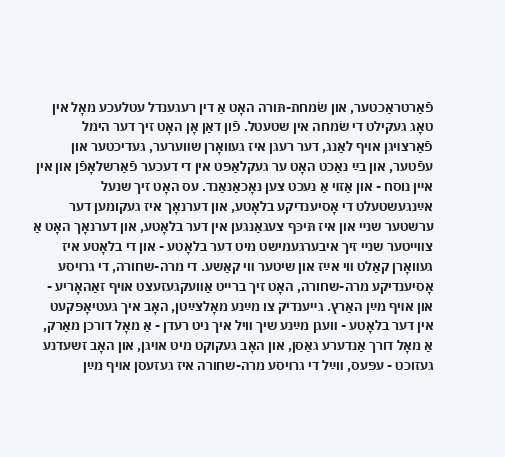פֿאַרטראַכטער, און שׂמחת-תּורה האָט אַ דין רעגענדל עטלעכע מאָל אין טאָג געקילט די שׂמחה אין שטעטל. פֿון דאַן אָן האָט זיך דער הימל פֿאַרצױגן אױף לאַנג, דער רעגן איז געװאָרן שװערער, געדיכטער און עפֿטער, און בײַ נאַכט האָט ער געקלאַפּט אין די דעכער פֿאַרשלאָפֿן און אין אײן נוסח - און אַזױ אַ נעכט צען נאָכאַנאַנד. עס האָט זיך שנעל אײַנגעשטעלט די אָסיענדיקע בלאָטע, און דערנאָך איז געקומען דער ערשטער שנײ און איז תּיכּף צעגאַנגען אין דער בלאָטע, און דערנאָך האָט אַ צװײטער שנײ זיך איבערגעמישט מיט דער בלאָטע - און די בלאָטע איז געװאָרן קאַלט װי אײַז און שיטער װי קאַשע. די מרה-שחורה, די גרױסע אָסיענדיקע מרה-שחורה, האָט זיך ברײט אַװעקגעזעצט אױף זאַהאָריע - און אױף מײַן האַרץ. גײענדיק צו מײַנע מאָלצײַטן, האָב איך געטיאָפּקעט אין דער בלאָטע - װעגן מײַנע שיך װיל איך ניט רעדן - אַ מאָל דורכן מאַרק, אַ מאָל דורך אַנדערע גאַסן, און האָב געקוקט מיט אױגן, און האָב זשעדנע געזוכט - עפּעס, װײַל די גרױסע מרה-שחורה איז געזעסן אױף מײַן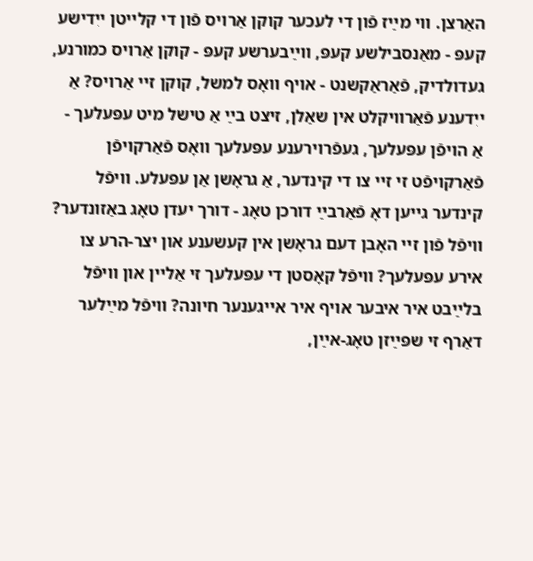האַרצן. װי מײַז פֿון די לעכער קוקן אַרױס פֿון די קלײטן ייִדישע קעפּ - מאַנסבילשע קעפּ, װײַבערשע קעפּ - קוקן אַרױס כמורנע, געדולדיק, פֿאַראַקשנט - אױף װאָס למשל, קוקן זײ אַרױס? אַ ייִדענע פֿאַרװיקלט אין שאַלן, זיצט בײַ אַ טישל מיט עפּעלעך - אַ הױפֿן עפּעלעך, געפֿרױרענע עפּעלעך װאָס פֿאַרקױפֿן פֿאַרקױפֿט זי זײ צו די קינדער, אַ גראָשן אַן עפּעלע. װיפֿל קינדער גײען דאָ פֿאַרבײַ דורכן טאָג - דורך יעדן טאָג באַזונדער? װיפֿל פֿון זײ האָבן דעם גראָשן אין קעשענע און יצר-הרע צו אירע עפּעלעך? װיפֿל קאָסטן די עפּעלעך זי אַלײן און װיפֿל בלײַבט איר איבער אױף איר אײגענער חיונה? װיפֿל מײַלער דאַרף זי שפּײַזן טאָג-אײַן,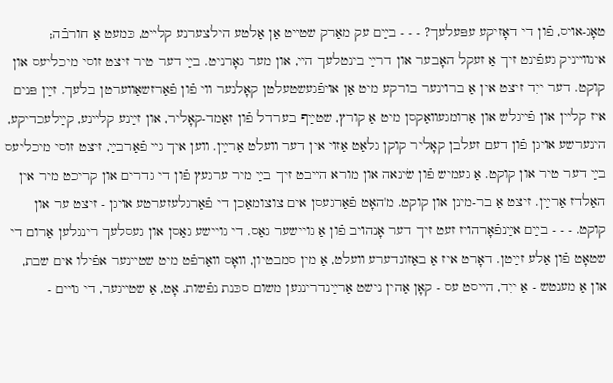טאָג-אױס, פֿון די דאָזיקע עפּעלעך? - - - בײַם עק מאַרק שטײט אַן אַלטע הילצערנע קלײט, כּמעט אַ חורבֿה; אינװײניק געפֿינט זיך אַ זעקל האָבער און דרײַ בינטלעך הײ, און מער גאָרניט. בײַ דער טיר זיצט זוסי מיכליעס און קוקט. דער ייִד זיצט אין אַ ברױנער בורקע מיט אַן אױפֿגעשטעלטן קאָלנער װי פֿון פֿאַרזשאַװערטן בלעך. זײַן פּנים איז קלײן און פֿײגלש און אַרומגעװאַקסן מיט אַ קורץ, שטײַף בערדל פֿון זאַמד-קאָליר, און זײַנע קלײנע, קײַלעכדיקע, הינערשע אױגן פֿון דעם זעלבן קאָליר קוקן גלאַט אַזױ אין דער װעלט אַרײַן. װען איך גײ פֿאַרבײַ, זיצט זוסי מיכליעס בײַ דער טיר און קוקט. אַ געמיש פֿון שׂינאה און מורא הײבט זיך בײַ מיר ערגעץ פֿון די גדרים און קריכט מיר אין האַלדז אַרײַן. זיצט אַ בר-מינן און קוקט. מ'האָט פֿאַרגעסן אים צוצומאַכן די פֿאַרגלעזערטע אױגן - זיצט ער און קוקט. - - - בײַם אײַנפֿאָרהױז זעט זיך דער אָנהױב פֿון אַ גויישער גאַס. די גויישע גאַסן און געסלעך רינגלען אַרום די שטאָט פֿון אַלע זײַטן. דאָרט איז אַ באַזונדערע װעלט, אַ מין סמבטיון, װאָס װאַרפֿט מיט שטײנער אפֿילו אים שבת, און אַ מענטש - אַ ייִד, הײסט עס - קאָן אַהין נישט אַרײַנדרינגען משום סכּנת נפֿשות. אָט, אַ שטײגער, די גױים -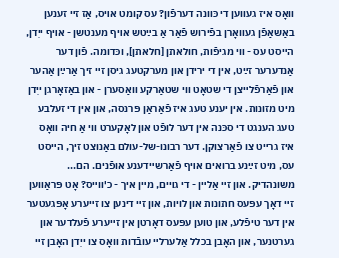װאָס איז געװען די כּװנה דערפֿון? עס קומט אױס, אַז זײ זענען באַשאַפֿן געװאָרן בפֿירוש פֿאַר אַ בײַטש אױף מענטשן - אױף ייִדן, הײסט עס - װי מגיפֿות, חולאתן [חלאתן], וכּדומה. פֿון דער אַנדערער זײַט, אין די ירידן און מערקטעג גיסן זײ זיך אַרײַן אַהער און פֿאַרפֿלײצן די שטאָט װי שטאַרקע װאַסערן - און באַזאָרגן ייִדן מיט מזונות. אין יענע טעג איז פֿאַראַן פּרנסה, און אין די זעלבע טעג הענגט די סכּנה אין דער לופֿט און לאָקערט װי אַ חיה װאָס איז גרײט צו פֿאַרצוקן. דער רבונו-של-עולם באַנוצט זיך, הײסט עס, מיט זײַנע ברואים אױף פֿאַרשײדענע אופֿנים. הם... משונהדיק. און זײ אַלײן - די גױים, מײן איך - כ'װײס? אָט פּראַװען זײ דאָך עפּעס חתונות און לויות, און זײ דינען צו זײערע אָפּגעטער אין דער טיפֿלע, און טוען עפּעס דאָרטן אין זײערע פֿעלדער און גערטנער, און האָבן בכלל אַלערלײ עובֿדות װאָס צו ייִדן האָבן זײ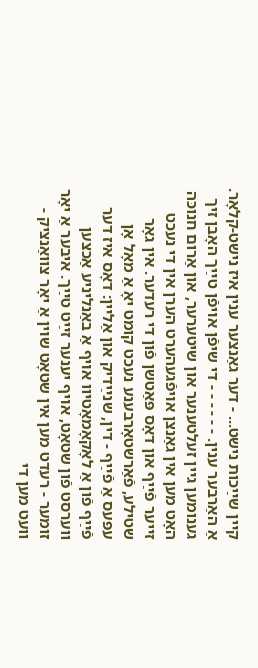קײן שײַכות נישט... - דער גאַנצער ענין איז נישט-קלאָר. אַ האַרבער ענין. - - - - - - די שיפֿן אױפֿן טײַך האָבן זיך גענומען גײן זעלטענער און שיטערער, און אַרום חנוכּה האָט מען אין גאַנצן אױפֿגעהערט הערן אין די נעכט זײער פֿײַף און דאָס פּאַטשן פֿון די רעדער. אין גאָר שטילע, פֿאַרשטאָרבענע נעכט קומט יאָ אַ מאָל אָן עפּעס אַ פֿײַף - דין, שנײַדיק און אַלײן: דאָס איז דער פֿײַף פֿון אַ לאָקאָמאָטיװ אױף אַ באַנליניע אַכצען װערסט פֿון שטאָט, אױף יענער זײַט טײַך. איבער אַ יאָר זומער - רעדט מען אין שטאָט שױן אַ יאָר צװאַנציק - װעט מען די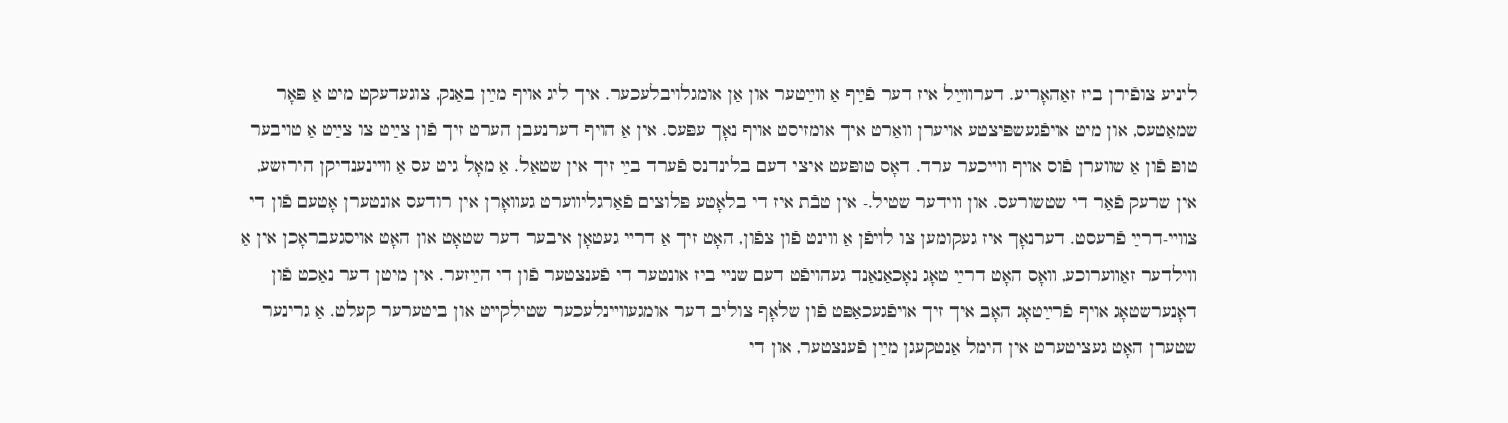ליניע צופֿירן ביז זאַהאָריע. דערװײַל איז דער פֿײַף אַ װײַטער און אַן אומגלױבלעכער. איך ליג אױף מײַן באַנק, צוגעדעקט מיט אַ פּאָר שמאַטעס, און מיט אױפֿגעשפּיצטע אױערן װאַרט איך אומזיסט אױף נאָך עפּעס. אין אַ הױף דערנעבן הערט זיך פֿון צײַט צו צײַט אַ טױבער טופּ פֿון אַ שװערן פֿוס אױף װײכער ערד. דאָס טופּעט איצי דעם בלינדנס פֿערד בײַ זיך אין שטאַל. אַ מאָל גיט עס אַ װײנענדיקן הירזשע, אין שרעק פֿאַר די שטשורעס. און װידער שטיל.- אין טבֿת איז די בלאָטע פּלוצים פֿאַרגליװערט געװאָרן אין רודעס אונטערן אָטעם פֿון די צװײ-דרײַ פֿרעסט. דערנאָך איז געקומען צו לױפֿן אַ װינט פֿון צפֿון, האָט זיך אַ דרײ געטאָן איבער דער שטאָט און האָט אױסגעבראָכן אין אַ װילדער זאַװערוכע, װאָס האָט דרײַ טאָג נאָכאַנאַנד געהױפֿט דעם שנײ ביז אונטער די פֿענצטער פֿון די הײַזער. אין מיטן דער נאַכט פֿון דאָנערשטאָג אױף פֿרײַטאָג האָב איך זיך אױפֿגעכאַפּט פֿון שלאָף צוליב דער אומגעװײנלעכער שטילקײט און ביטערער קעלט. אַ גרינער שטערן האָט געציטערט אין הימל אַנטקעגן מײַן פֿענצטער, און די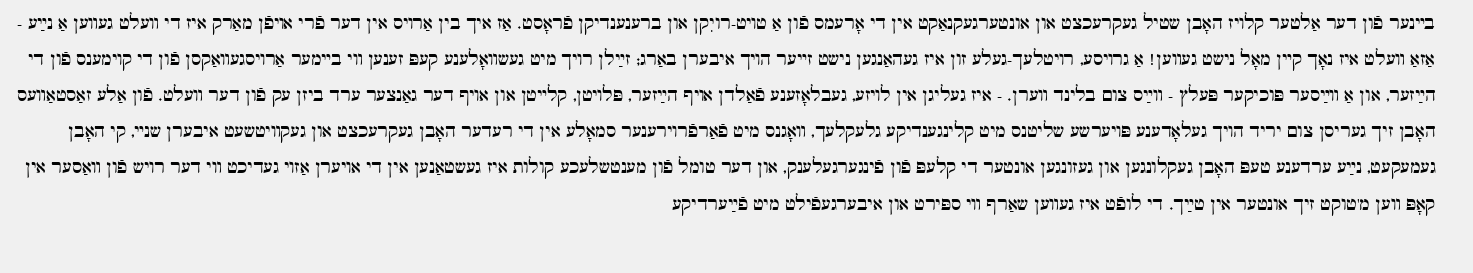בײנער פֿון דער אַלטער קלױז האָבן שטיל געקרעכצט און אונטערגעקנאַקט אין די אָרעמס פֿון אַ טױט-רויִקן און ברענענדיקן פֿראָסט. אַז איך בין אַרױס אין דער פֿרי אױפֿן מאַרק איז די װעלט געװען אַ נײַע - אַזאַ װעלט איז נאָך קײן מאָל נישט געװען! אַ גרױסע, רױטלעך-געלע זון איז געהאַנגען נישט זײער הױך איבערן באַרג; זײַלן רױך מיט געשװאָלענע קעפּ זענען װי בײמער אַרױסגעװאַקסן פֿון די קױמענס פֿון די הײַזער, און אַ װײַסער פּוכיקער פּעלץ - װײַס צום בלינד װערן. - איז געליגן אין לױזע, געבלאָזענע פֿאַלדן אױף הײַזער, פּלױטן, קלײטן און אױף דער גאַנצער ערד ביזן עק פֿון דער װעלט. פֿון אַלע זאַסטאַװעס האָבן זיך געריסן צום יריד הױך געלאָדענע פּױערשע שליטנס מיט קלינגענדיקע גלעקלעך, װאָגנס מיט פֿאַרפֿרױרענער סמאָלע אין די רעדער האָבן געקרעכצט און געקװיטשעט איבערן שנײ, קי האָבן געמעקעט, נײַע ערדענע טעפּ האָבן געקלונגען און געזונגען אונטער די קלעפּ פֿון פֿינגערגעלענק, און דער טומל פֿון מענטשלעכע קולות איז געשטאַנען אין די אױערן אַזױ געדיכט װי דער רױש פֿון װאַסער אין קאָפּ װען מ'טוקט זיך אונטער אין טײַך. די לופֿט איז געװען שאַרף װי ספּירט און איבערגעפֿילט מיט פֿײַערדיקע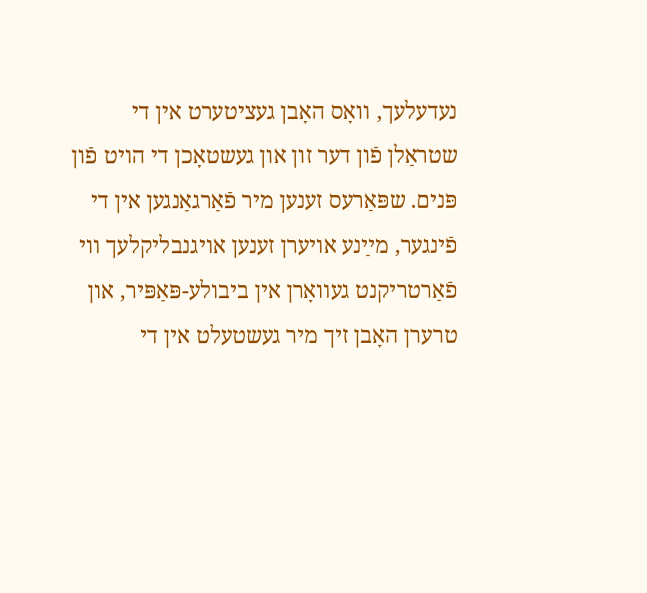נעדעלעך, װאָס האָבן געציטערט אין די שטראַלן פֿון דער זון און געשטאָכן די הױט פֿון פּנים. שפּאַרעס זענען מיר פֿאַרגאַנגען אין די פֿינגער, מײַנע אױערן זענען אױגנבליקלעך װי פֿאַרטריקנט געװאָרן אין ביבולע-פּאַפּיר, און טרערן האָבן זיך מיר געשטעלט אין די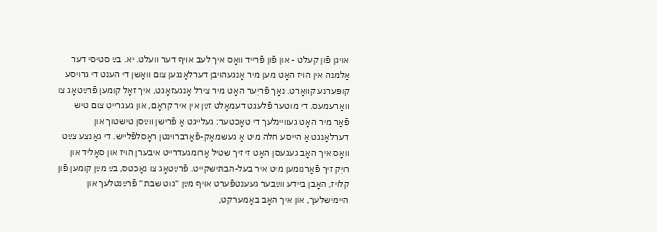אױגן פֿון קעלט - און פֿון פֿרײד װאָס איך לעב אױף דער װעלט. יא. בײַ סטיסי דער אַלמנה אין הױז האָט מען מיר אָנגעהױבן דערלאַנגען צום װאַשן די הענט די גרױסע קופּערנע קװאָרט. נאָך פֿריִער האָט מיר צירל אָנגעזאָגט, איך זאָל קומען פֿרײַטאָג צו װאַרעמעס. די מוטער פֿלעגט דעמאָלט זײַן אין איר קראָם, און געגרײט צום טיש פֿאַר מיר האָט געװײנלעך די טאָכטער: געלײגט אַ פֿרישן װײַסן טישטוך און דערלאַנגט אַ הײסע חלה מיט אַ געשמאַק-פֿאַרברױנטן ראָסלפֿלײש. די גאַנצע צײַט װאָס איך האָב געגעסן האָט זי זיך שטיל אַרומגעדרײט איבערן הױז און סאָליד און רויִק זיך פֿאַרנומען מיט איר בעל-הבתּישקײט. פֿרײַטאָג צו נאַכטס, בײַ מײַן קומען פֿון קלױז, האָבן בײדע װײַבער געענטפֿערט אױף מײַן ״גוט שבת״ פֿרײַנטלעך און הײמישלעך, און איך האָב באַמערקט,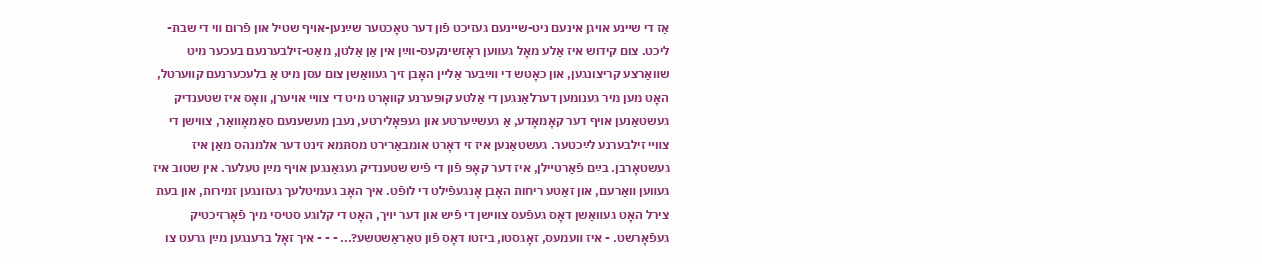אַז די שײנע אױגן אינעם ניט-שײנעם געזיכט פֿון דער טאָכטער שײַנען-אױף שטיל און פֿרום װי די שבת-ליכט. צום קידוש איז אַלע מאָל געװען ראָזשינקעס-װײַן אין אַן אַלטן, מאַט-זילבערנעם בעכער מיט שװאַרצע קריצונגען, און כאָטש די װײַבער אַלײן האָבן זיך געװאַשן צום עסן מיט אַ בלעכערנעם קװערטל, האָט מען מיר גענומען דערלאַנגען די אַלטע קופּערנע קװאָרט מיט די צװײ אױערן, װאָס איז שטענדיק געשטאַנען אױף דער קאָמאָדע, אַ געשײַערטע און געפּאָלירטע, נעבן מעשענעם סאַמאָװאַר, צװישן די צװײ זילבערנע לײַכטער. געשטאַנען איז זי דאָרט אומבאַרירט מסתּמא זינט דער אלמנהס מאַן איז געשטאָרבן. בײַם פֿאַרטײלן, איז דער קאָפּ פֿון די פֿיש שטענדיק געגאַנגען אױף מײַן טעלער. אין שטוב איז געװען װאַרעם, און זאַטע ריחות האָבן אָנגעפֿילט די לופֿט. איך האָב געמיטלעך געזונגען זמירות, און בעת צירל האָט געװאַשן דאָס געפֿעס צװישן די פֿיש און דער יױך, האָט די קלוגע סטיסי מיך פֿאָרזיכטיק געפֿאָרשט. - איז װעמעס, זאָגסטו, ביזטו דאָס פֿון טאַראַשטשע?... - - - איך זאָל ברענגען מײַן גרעט צו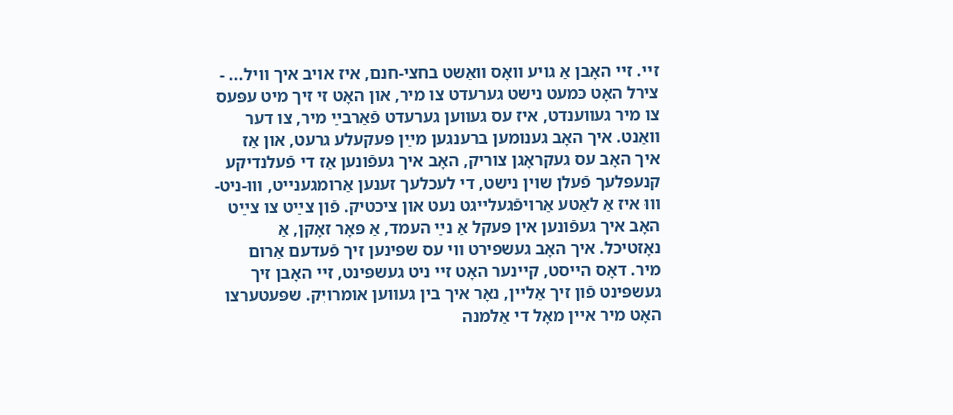זײ. זײ האָבן אַ גויע װאָס װאַשט בחצי-חנם, איז אױב איך װיל... - צירל האָט כּמעט נישט גערעדט צו מיר, און האָט זי זיך מיט עפּעס צו מיר געװענדט, איז עס געװען גערעדט פֿאַרבײַ מיר, צו דער װאַנט. איך האָב גענומען ברענגען מײַן פּעקעלע גרעט, און אַז איך האָב עס געקראָגן צוריק, האָב איך געפֿונען אַז די פֿעלנדיקע קנעפּלעך פֿעלן שױן נישט, די לעכלעך זענען אַרומגענײט, װוּ-ניט-װוּ איז אַ לאַטע אַרױפֿגעלײגט נעט און ציכטיק. פֿון צײַט צו צײַט האָב איך געפֿונען אין פּעקל אַ נײַ העמד, אַ פּאָר זאָקן, אַ נאָזטיכל. איך האָב געשפּירט װי עס שפּינען זיך פֿעדעם אַרום מיר. דאָס הײסט, קײנער האָט זײ ניט געשפּינט, זײ האָבן זיך געשפּינט פֿון זיך אַלײן, נאָר איך בין געװען אומרויִק. שפּעטערצו האָט מיר אײן מאָל די אַלמנה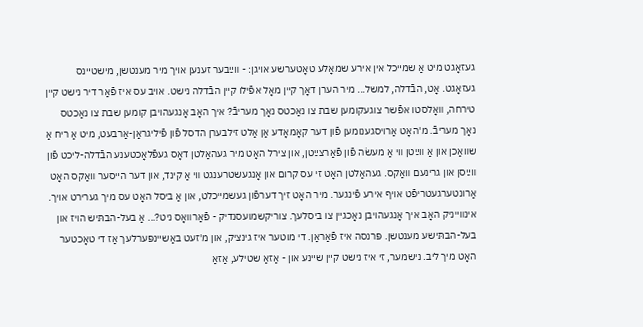געזאָגט מיט אַ שמײכל אין אירע שמאָלע טאָטערשע אױגן: - װײַבער זענען אױך מיר מענטשן, מישטײנס געזאָגט. אָט, הבֿדלה, למשל... מיר הערן דאָך קײן מאָל אפֿילו קײן הבֿדלה נישט. אױב עס איז פֿאַר דיר נישט קײן טירחה, װאָלסטו אפֿשר צוגעקומען שבת צו נאַכטס נאָך מעריבֿ? איך האָב אָנגעהױבן קומען שבת צו נאַכטס נאָך מעריבֿ. מ'האָט אַרױסגענומען פֿון דער קאָמאָדע אַן אַלט זילבערן הדסל פֿון פֿיליגראַן-אַרבעט, מיט אַ ריח אַ שװאַכן און אַ װײַטן װי אַ מעשׂה פֿון פֿאַרצײַטן, און צירל האָט מיר געהאַלטן דאָס געפֿלאָכטענע הבֿדלה-ליכט פֿון װײַסן און גרינעם װאַקס. געהאַלטן האָט זי עס קרום און אָנגעשטרענגט װי אַ קינד, און דער הײסער װאַקס האָט אַרונטערגעטריפֿט אױף אירע פֿינגער. מיר האָט זיך דערפֿון געשמײכלט, און אַ ביסל האָט עס מיך גערירט אױך. אינװײניק האָב איך אָנגעהױבן נאָכגײן צו ביסלעך. צוריקשמועסנדיק - פֿאַרװאָס ניט?... אַ בעל-הבתּיש הױז און בעל-הבתּישע מענטשן. פּרנסה איז פֿאַראַן. די מוטער איז גינציק, און מ'זעט באַשײנפּערלעך אַז די טאָכטער האָט מיך ליב. נישמער, זי איז נישט קײן שײנע און - אַזאַ שטילע, אַזאַ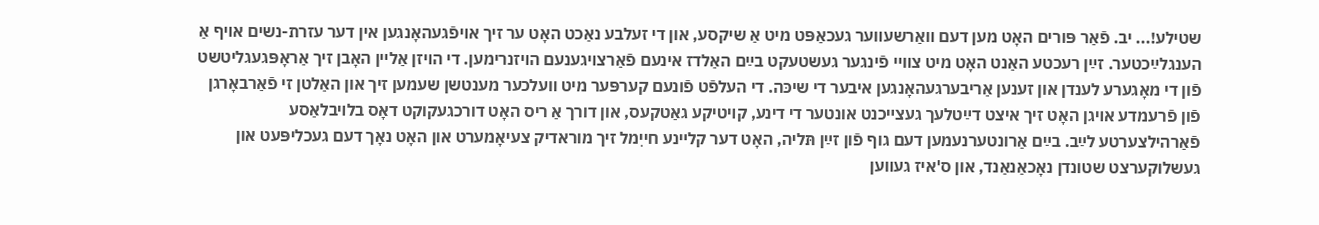שטילע!... יב. פֿאַר פּורים האָט מען דעם װאַרשעװער געכאַפּט מיט אַ שיקסע, און די זעלבע נאַכט האָט ער זיך אױפֿגעהאָנגען אין דער עזרת-נשים אױף אַ הענגלײַכטער. זײַן רעכטע האַנט האָט מיט צװײ פֿינגער געשטעקט בײַם האַלדז אינעם פֿאַרצױגענעם הױזנרימען. די הױזן אַלײן האָבן זיך אַראָפּגעגליטשט פֿון די מאָגערע לענדן און זענען אַריבערגעהאָנגען איבער די שיכּה. די העלפֿט פֿונעם קערפּער מיט װעלכער מענטשן שעמען זיך און האַלטן זי פֿאַרבאָרגן פֿון פֿרעמדע אױגן האָט זיך איצט דײַטלעך געצײכנט אונטער די דינע, קױטיקע גאַטקעס, און דורך אַ ריס האָט דורכגעקוקט דאָס בלױבלאַסע פֿאַרהילצערטע לײַב. בײַם אַרונטערנעמען דעם גוף פֿון זײַן תּליה, האָט דער קלײנע חייִמל זיך מוראדיק צעיאָמערט און האָט נאָך דעם געכליפּעט און געשלוקערצט שטונדן נאָכאַנאַנד, און ס'איז געװען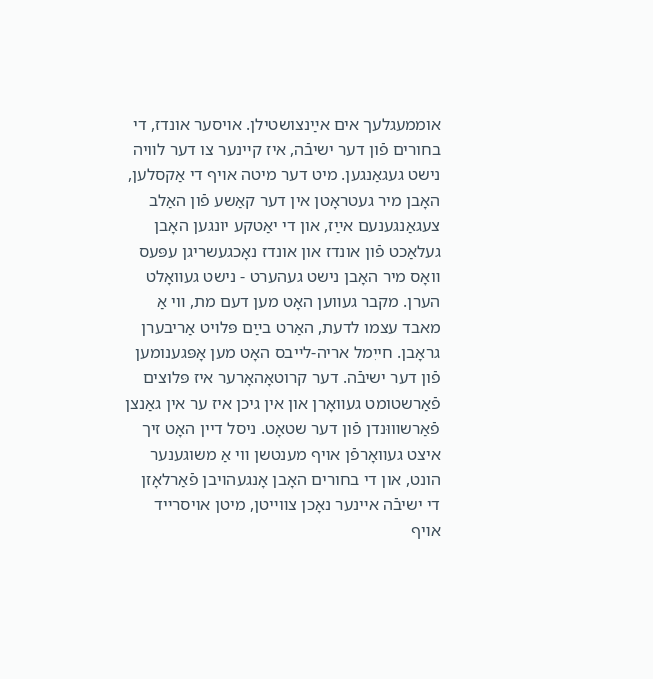אוממעגלעך אים אײַנצושטילן. אױסער אונדז, די בחורים פֿון דער ישיבֿה, איז קײנער צו דער לװיה נישט געגאַנגען. מיט דער מיטה אױף די אַקסלען, האָבן מיר געטראָטן אין דער קאַשע פֿון האַלב צעגאַנגענעם אײַז, און די יאַטקע יונגען האָבן געלאַכט פֿון אונדז און אונדז נאָכגעשריגן עפּעס װאָס מיר האָבן נישט געהערט - נישט געװאָלט הערן. מקבר געװען האָט מען דעם מת, װי אַ מאבד עצמו לדעת, האַרט בײַם פּלױט אַריבערן גראָבן. חייִמל אריה-לײבס האָט מען אָפּגענומען פֿון דער ישיבֿה. דער קרוטאָהאָרער איז פּלוצים פֿאַרשטומט געװאָרן און אין גיכן איז ער אין גאַנצן פֿאַרשװוּנדן פֿון דער שטאָט. ניסל דיין האָט זיך איצט געװאָרפֿן אױף מענטשן װי אַ משוגענער הונט, און די בחורים האָבן אָנגעהױבן פֿאַרלאָזן די ישיבֿה אײנער נאָכן צװײטן, מיטן אױסרײד אױף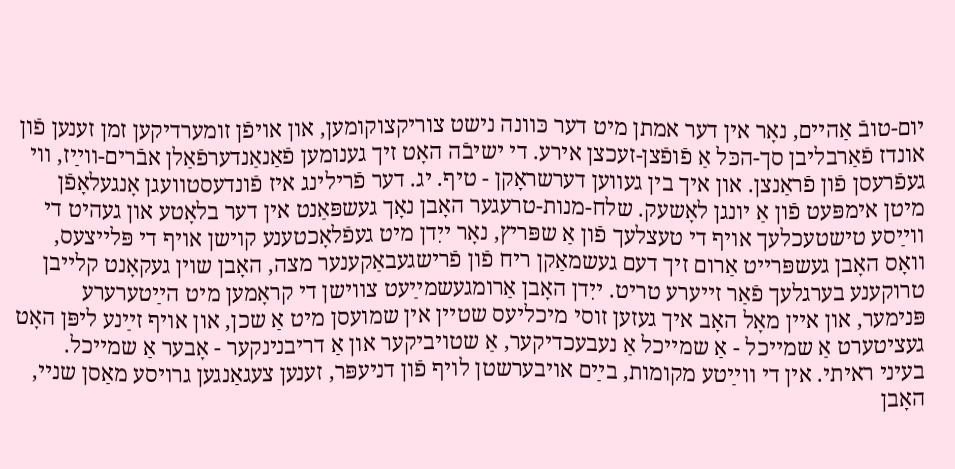יום-טובֿ אַהײם, נאָר אין דער אמתן מיט דער כּװנה נישט צוריקצוקומען, און אױפֿן זומערדיקען זמן זענען פֿון אונדז פֿאַרבליבן סך-הכּל אַ פֿופֿצן-זעכצן אירע. די ישיבֿה האָט זיך גענומען פֿאַנאַנדערפֿאַלן אבֿרים-װײַז, װי געפֿרעסן פֿון פֿראַנצן. און איך בין געװען דערשראָקן - טיף. יג. דער פֿרילינג איז פֿונדעסטװעגן אָנגעלאָפֿן מיטן אימפּעט פֿון אַ יונגן לאָשעק. שלח-מנות-טרעגער האָבן נאָך געשפּאַנט אין דער בלאָטע און געהיט די װײַסע טישטעכלעך אױף די טעצלעך פֿון אַ שפּריץ, נאָר ייִדן מיט געפֿלאָכטענע קױשן אױף די פּלײצעס, װאָס האָבן געשפּרײט אַרום זיך דעם געשמאַקן ריח פֿון פֿרישגעבאַקענער מצה, האָבן שױן געקאָנט קלײבן טרוקענע בערגלעך פֿאַר זײערע טריט. ייִדן האָבן אַרומגעשמײַעט צװישן די קראָמען מיט הײַטערערע פּנימער, און אײן מאָל האָב איך געזען זוסי מיכליעס שטײן אין שמועסן מיט אַ שכן, און אױף זײַנע ליפּן האָט געציטערט אַ שמײכל - אַ שמײכל אַ נעבעכדיקער, אַ שטױביקער און אַ דריבנינקער - אָבער אַ שמײכל. בעיני ראיתי. אין די װײַטע מקומות, בײַם אױבערשטן לױף פֿון דניעפּר, זענען צעגאַנגען גרױסע מאַסן שנײ, האָבן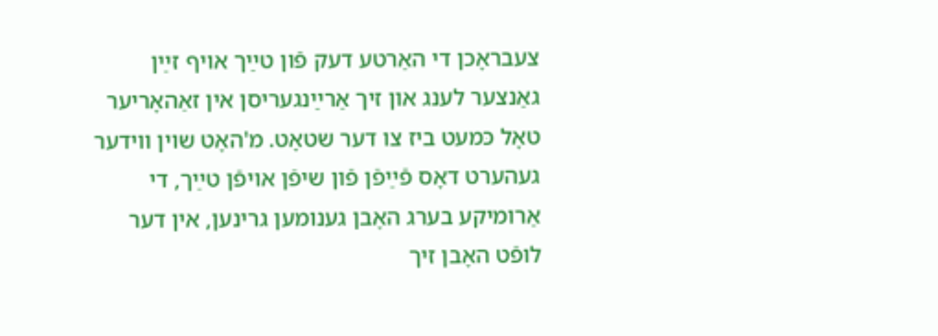צעבראָכן די האַרטע דעק פֿון טײַך אױף זײַן גאַנצער לענג און זיך אַרײַנגעריסן אין זאַהאָריער טאָל כּמעט ביז צו דער שטאָט. מ'האָט שױן װידער געהערט דאָס פֿײַפֿן פֿון שיפֿן אױפֿן טײַך, די אַרומיקע בערג האָבן גענומען גרינען, אין דער לופֿט האָבן זיך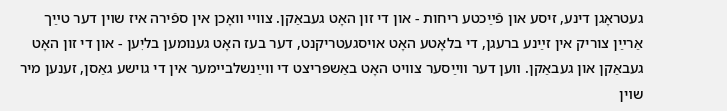געטראָגן דינע, זיסע און פֿײַכטע ריחות - און די זון האָט געבאַקן. צװײ װאָכן אין ספֿירה איז שױן דער טײַך אַרײַן צוריק אין זײַנע ברעגן, די בלאָטע האָט אױסגעטריקנט, דער בעז האָט גענומען בליִען - און די זון האָט געבאַקן און געבאַקן. װען דער װײַסער צװיט האָט באַשפּריצט די װײַנשלבײמער אין די גוישע גאַסן, זענען מיר שױן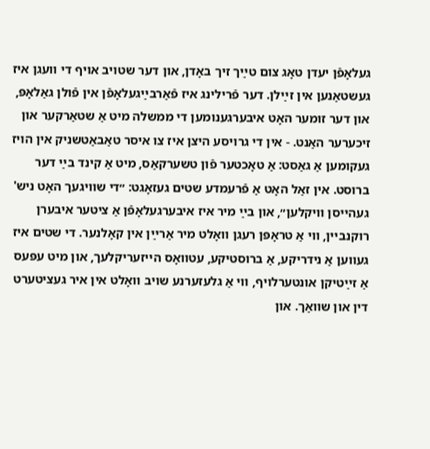געלאָפֿן יעדן טאָג צום טײַך זיך באָדן, און דער שטױב אױף די װעגן איז געשטאַנען אין זײַלן. דער פֿרילינג איז פֿאַרבײַגעלאָפֿן אין פֿולן גאַלאָפּ, און דער זומער האָט איבערגענומען די ממשלה מיט אַ שטאַרקער און זיכערער האַנט. - אין די גרױסע היצן איז צו איסר טאַבאַטשניק אין הױז געקומען אַ גאַסט: אַ טאָכטער פֿון טשערקאַס, מיט אַ קינד בײַ דער ברוסט. אין זאַל האָט אַ פֿרעמדע שטים געזאָגט: ״די שװיגעך האָט ניש' געהײסן װיקלען״, און בײַ מיר איז איבערגעלאָפֿן אַ ציטער איבערן רוקנבײן, װי אַ טראָפּן רעגן װאָלט מיר אַרײַן אין קאָלנער. די שטים איז געװען אַ נידריקע, אַ ברוסטיקע, עטװאָס הײזעריקלעך, און מיט עפּעס אַ זײַטיקן אונטערלױף, װי אַ גלעזערנע שױב װאָלט אין איר געציטערט דין און שװאַך. און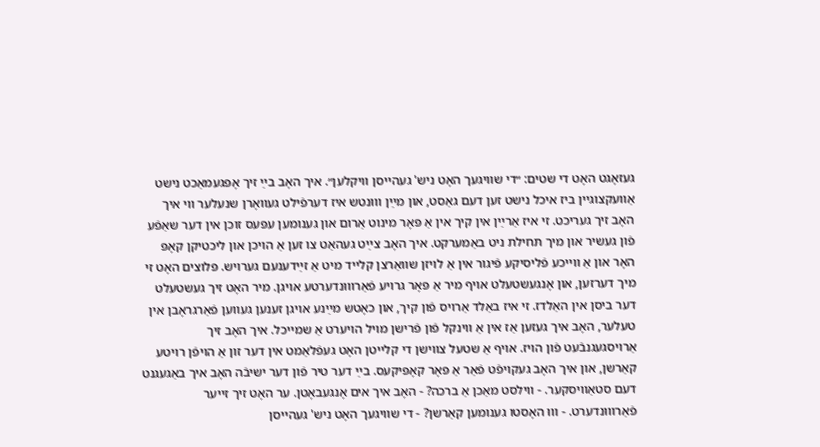געזאָגט האָט די שטים: ״די שװיגעך האָט ניש' געהײסן װיקלען״. איך האָב בײַ זיך אָפּגעמאַכט נישט אַװעקצוגײן ביז איכל נישט זען דעם גאַסט, און מײַן װוּנטש איז דערפֿילט געװאָרן שנעלער װי איך האָב זיך געריכט. זי איז אַרײַן אין קיך אין אַ פּאָר מינוט אַרום און גענומען עפּעס זוכן אין דער שאַפֿע פֿון געשיר און מיך תּחילת ניט באַמערקט. איך האָב צײַט געהאַט צו זען אַ הױכן און ליכטיקן קאָפּ האָר און אַ װײכע פֿליסיקע פֿיגור אין אַ לױזן שװאַרצן קלײד מיט אַ זײַדענעם גערױש. פּלוצים האָט זי מיך דערזען, און אָנגעשטעלט אױף מיר אַ פּאָר גרױע פֿאַרװוּנדערטע אױגן. מיר האָט זיך געשטעלט דער ביסן אין האַלדז. זי איז באַלד אַרױס פֿון קיך, און כאָטש מײַנע אױגן זענען געװען פֿאַרגראָבן אין טעלער, האָב איך געזען אַז אין אַ װינקל פֿון פֿרישן מױל הױערט אַ שמײכל. איך האָב זיך אַרױסגעגנבֿעט פֿון הױז. אױף אַ שטעל צװישן די קלײטן האָט געפֿלאַמט אין דער זון אַ הױפֿן רױטע קאַרשן, און איך האָב געקױפֿט פֿאַר אַ פּאָר קאָפּיקעס. בײַ דער טיר פֿון דער ישיבֿה האָב איך באַגעגנט דעם סטאַװיסקער. - װילסט מאַכן אַ ברכה? - האָב איך אים אָנגעבאָטן. ער האָט זיך זײער פֿאַרװוּנדערט. - װוּ האָסטו גענומען קאַרשן? - די שװיגעך האָט ניש' געהײסן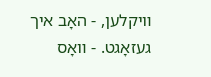װיקלען, - האָב איך געזאָגט. - װאָס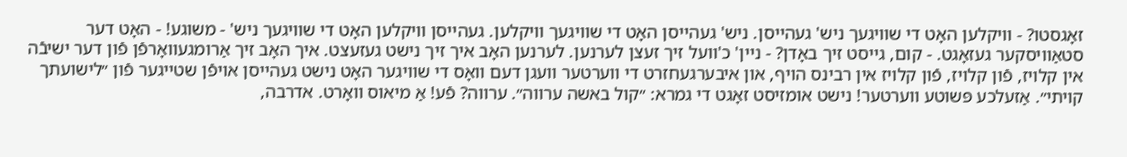זאָגסטו? - װיקלען האָט די שװיגעך ניש' געהײסן. ניש' געהײסן האָט די שװיגעך װיקלען. געהײסן װיקלען האָט די שװיגעך ניש' - משוגע! - האָט דער סטאַװיסקער געזאָגט. - קום, גײסט זיך באָדן? - נײן' כ'װעל זיך זעצן לערנען. לערנען האָב איך זיך נישט געזעצט. איך האָב זיך אַרומגעװאָרפֿן פֿון דער ישיבֿה אין קלױז, פֿון קלױז, פֿון קלױז אין רבינס הױף, און איבערגעחזרט די װערטער װעגן דעם װאָס די שװיגער האָט נישט געהײסן אױפֿן שטײגער פֿון ״לישועתך קויתי״. אַזעלכע פּשוטע װערטער! נישט אומזיסט זאָגט די גמרא: ״קול באשה ערװה״. ערװה? פֿע! אַ מיאוס װאָרט. אדרבה,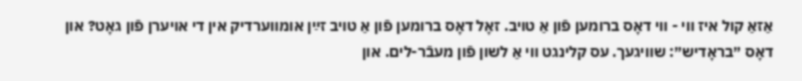אַזאַ קול איז װי - װי דאָס ברומען פֿון אַ טױב. זאָל דאָס ברומען פֿון אַ טױב זײַן אומװערדיק אין די אױערן פֿון גאָט? און דאָס ״בראָדיש״: שװיגעך. עס קלינגט װי אַ לשון פֿון מעבֿר-לים. און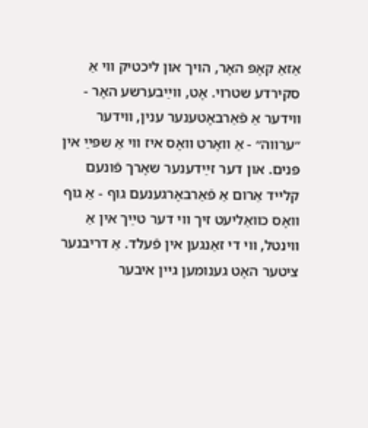אַזאַ קאָפּ האָר, הױך און ליכטיק װי אַ סקירדע שטרױ. אָט, װײַבערשע האָר - װידער אַ פֿאַרבאָטענער ענין, װידער ״ערװה״ - אַ װאָרט װאָס איז װי אַ שפּײַ אין פּנים. און דער זײַדענער שאָרך פֿונעם קלײד אַרום אַ פֿאַרבאָרגענעם גוף - אַ גוף װאָס כװאַליעט זיך װי דער טײַך אין אַ װינטל, װי די זאַנגען אין פֿעלד. אַ דריבנער ציטער האָט גענומען גײן איבער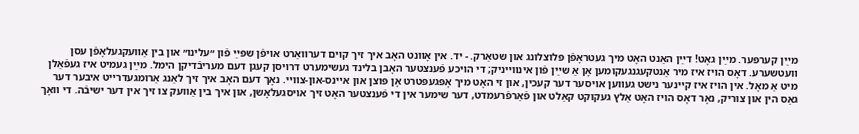מײַן קערפּער. מײַן גאָט! דײַן האַנט האָט מיך געטראָפֿן פּלוצלונג און שטאַרק. - יד. אין אָװנט האָב איך זיך קױם דערװאַרט אױפֿן שפּײַ פֿון ״עלינו״ און בין אַװעקגעלאָפֿן עסן װעטשערע. דאָס הױז איז מיר אַנטקעגנגעקומען אָן אַ שײַן פֿון אינװײניק; די הױכע פֿענצטער האָבן בלינד געשימערט דרױסן קעגן דעם מעריבֿדיקן הימל. מײַן געמיט איז געפֿאַלן מיט אַ מאָל. אין הױז איז קײנער נישט געװען אױסער דער קעכין, און זי האָט מיך אָפּגעפּטרט אָן פּוצן און אײנס-און-צװײ. נאָך דעם האָב איך זיך לאַנג אַרומגעדרײט איבער דער גאַס הין און צוריק, נאָר דאָס הױז האָט אַלץ געקוקט קאַלט און פֿאַרפֿרעמדט, דער שימער אין די פֿענצטער האָט זיך אױסגעלאָשן, און איך בין אַװעק צו זיך אין דער ישיבֿה. די װאָך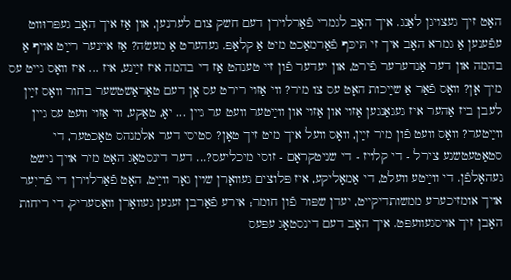האָט זיך געצױגן לאַנג. איך האָב לגמרי פֿאַרלױרן דעם חשק צום לערנען, און אַז איך האָב געפּרוּװט עפֿענען אַ גמרא האָב איך זי תּיכּף פֿאַרמאַכט מיט אַ קלאַפּ. געהערט אַ מעשׂה? אַז אײנער רײַט אױף אַ בהמה און דער אַנדערער פֿירט, און יעדער פֿון זײ טענהט אַז די בהמה איז זײַנע, איז ... איז װאָס גײט עס מיך אָן? װאָס פֿאַר אַ שײַכות האָט עס צו מיר? װי אַזױ רירט עס אָן דעם טאַראַשטשער בחור װאָס זײַן לעבן ביז אַהער איז געגאַנגען אַזױ און אַזױ און װײַטער װעט ער גײן ... יאָ, טאַקע, װי אַזױ װעט עס גײן װײַטער? װאָס װעט פֿון מיר זײַן, װאָס װעל איך מיט זיך טאָן? סטיסי דער אלמנהס טאָכטער, די סטאַטעטשנע צירל - די קלױז - די שניטקראָם - זוסי מיכליעס?... דער דינסטאָג האָט מיר אױך נישט געהאָלפֿן. די װײַטע װעלט, די אַמאָליקע, איז פּלוצים געװאָרן שױן גאָר װײַט, האָט פֿאַרלױרן די פֿריִער אױך אומזיכערע ממשותדיקײט, יעדן שפּור פֿון חומר; אירע פֿאַרבן זענען געװאָרן װאַסעריק, די ריחות האָבן זיך אױסגעװעפּט. איך האָב דעם דינסטאָג עפּעס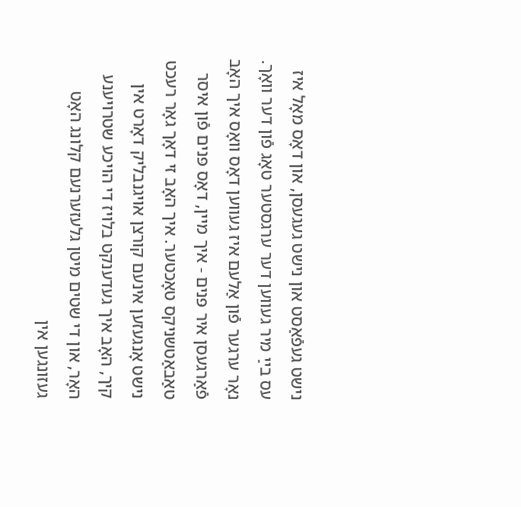נישט געפֿאַסט און נישט געגעסן, און דאָס מאָל איז עס בײַ מיר געװען דער ערגסטער טאָג פֿון דער װאָך. נאָר ערגער פֿון אַלעם איז געװען דאָס װאָס איך האָב פֿאַרגעסן איר פּנים - איך מײן, דאָס פּנים פֿון איסר טאַבאַטשניקס טאָכטער. איך האָב זי דאָך גאָר רעכט נישט אָנגעזען אינעם קורצן אױגנבליק דאָרט אין קיך, האָב איך געדענקט בלױז די הױכע שטרױענע האָר, און די שטים מיטן גלעזערנעם קלונג האָט געזונגען אין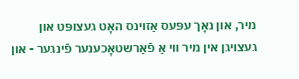מיר, און נאָך עפּעס אַזױנס האָט געצופּט און געצױגן אין מיר װי אַ פֿאַרשטאָכענער פֿינגער - און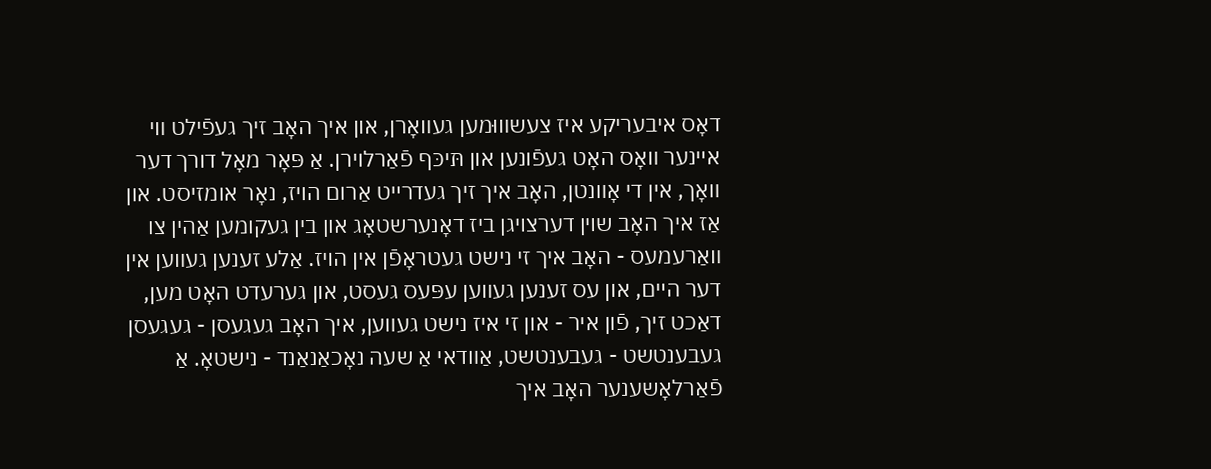דאָס איבעריקע איז צעשװוּמען געװאָרן, און איך האָב זיך געפֿילט װי אײנער װאָס האָט געפֿונען און תּיכּף פֿאַרלױרן. אַ פּאָר מאָל דורך דער װאָך, אין די אָװנטן, האָב איך זיך געדרײט אַרום הױז, נאָר אומזיסט. און אַז איך האָב שױן דערצױגן ביז דאָנערשטאָג און בין געקומען אַהין צו װאַרעמעס - האָב איך זי נישט געטראָפֿן אין הױז. אַלע זענען געװען אין דער הײם, און עס זענען געװען עפּעס געסט, און גערעדט האָט מען, דאַכט זיך, פֿון איר - און זי איז נישט געװען, איך האָב געגעסן - געגעסן געבענטשט - געבענטשט, אַװדאי אַ שעה נאָכאַנאַנד - נישטאָ. אַ פֿאַרלאָשענער האָב איך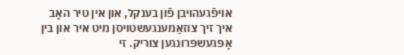אױפֿגעהױבן פֿון בענקל, און אין טיר האָב איך זיך צוזאַמענגעשטױסן מיט איר און בין אָפּגעשפּרונגען צוריק. זי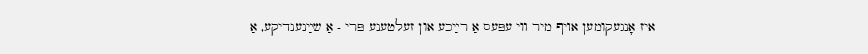איז אָנגעקומען אױף מיר װי עפּעס אַ רײַכע און זעלטענע פּרי - אַ שײַנענדיקע, אַ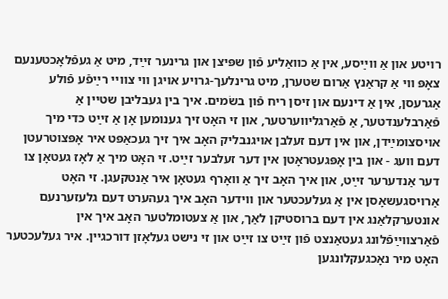רױטע און אַ װײַסע, אין אַ כװאַליע פֿון שפּיצן און גרינער זײַד, מיט אַ געפֿלאָכטענעם צאָפּ װי אַ קראַנץ אַרום שטערן, מיט גרינלעך-גרױע אױגן װי צװײ רײַפֿע פֿולע אַגרעסן, אין אַ דינעם און זיסן ריח פֿון בשׂמים. איך בין געבליבן שטײן אַ פֿאַרבלענדטער, אַ פֿאַרגליװערטער, און זי האָט זיך גענומען אָן אַ זײַט כּדי מיך אױסצומײַדן, און אין דעם זעלבן אױגנבליק האָב איך זיך געכאַפּט איר אָפּצוטרעטן דעם װעג - און בין אָפּגעטראָטן אין דער זעלבער זײַט. זי האָט מיך אַ לאָז געטאָן צו דער אַנדערער זײַט, און איך האָב זיך אַ װאָרף געטאָן איר אַנטקעגן. זי האָט אַרױסגעשאָסן אין אַ געלעכטער און װידער האָב איך געהערט דעם גלעזערנעם אונטערקלאַנג אין דעם ברוסטיקן לאַך, און אַ צעטומלטער האָב איך אין פֿאַרצװײַפֿלונג געטאַנצט פֿון זײַט צו זײַט און זי נישט געלאָזן דורכגײן. איר געלעכטער האָט מיר נאָכגעקלונגען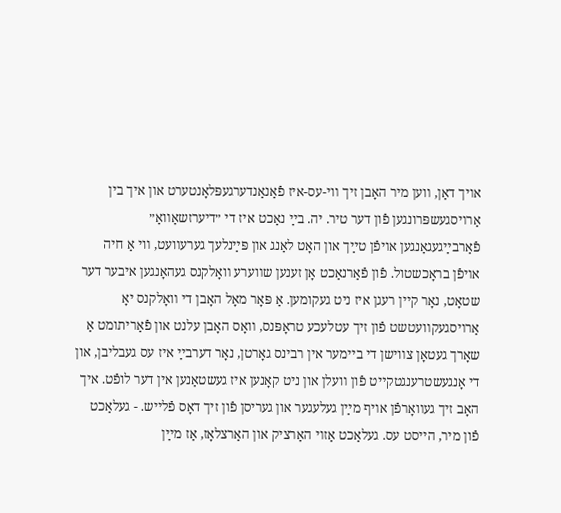אױך דאַן, װען מיר האָבן זיך װי-עס-איז פֿאַנאַנדערגעפּלאָנטערט און איך בין אַרױסגעשפּרונגען פֿון דער טיר. יה. בײַ נאַכט איז די ״דיערזשאַװאַ״ פֿאַרבײַגעגאַנגען אױפֿן טײַך און האָט לאַנג און פּײַנלעך גערעװעט, װי אַ חיה אױפֿן בראָכשטול. פֿון פֿאַרנאַכט אָן זענען שװערע װאָלקנס געהאָנגען איבער דער שטאָט, נאָר קײן רעגן איז ניט געקומען. אַ פּאָר מאָל האָבן די װאָלקנס יאָ אַרױסגעקװעטשט פֿון זיך עטלעכע טראָפּנס, װאָס האָבן עלנט און פֿאַריתומט אַ שאָרך געטאָן צװישן די בײמער אין רבינס גאָרטן, נאָר דערבײַ איז עס געבליבן, און די אָנגעשטרענגטקײט פֿון װעלן און ניט קאָנען איז געשטאַנען אין דער לופֿט. איך האָב זיך געװאָרפֿן אױף מײַן געלעגער און געריסן פֿון זיך דאָס פֿלײש. - געלאַכט פֿון מיר, הײסט עס. געלאַכט אַזױ האַרציק און האַרצלאָז, אַז מײַן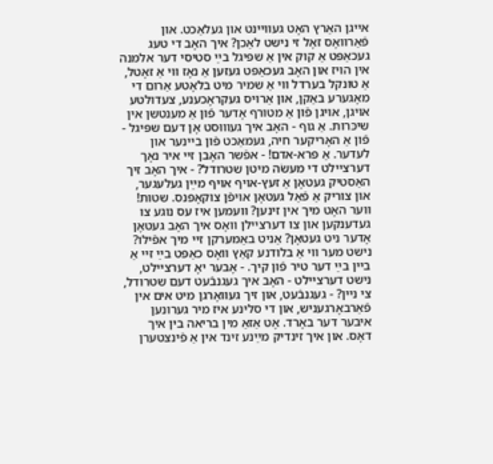אײגן האַרץ האָט געװײנט און געלאַכט. און פֿאַרװאָס זאָל זי נישט לאַכן? איך האָב די טעג געכאַפּט אַ קוק אין אַ שפּיגל בײַ סטיסי דער אלמנה אין הױז און האָב געכאַפּט געזען אַ נאָז װי אַ זאָטל, אַ טונקל בערדל װי אַ שמיר מיט בלאָטע אַרום די מאָגערע באַקן, און אַרױס געקראָכענע, צעדולטע אױגן, אױגן פֿון אַ מטורף אָדער פֿון אַ מענטשן אין שיכּרות. אַ גוף - האָב איך געװוּסט אָן דעם שפּיגל - פֿון אַ האָריקער חיה, געמאַכט פֿון בײנער און לעדער. אַ פּרא-אדם! - אפֿשר האָבן זײ איר נאָך דערצײלט די מעשׂה מיטן שטרודל? - איך האָב זיך האַסטיק געטאָן אַ זעץ-אױף אױף מײַן געלעגער, און צוריק אַ פֿאַל געטאָן אױפֿן צוקאָפּנס. שטות! װער האָט מיך אין זינען? װעמען איז עס נוגע צו געדענקען און צו דערצײלן װאָס איך האָב געטאָן אָדער ניט געטאָן? אַניט באַמערקן זײ מיך אפֿילו? נישט מער װי אַ בלודנע קאַץ װאָס כאַפּט בײַ זײ אַ בײן בײַ דער טיר פֿון קיך. - אָבער יאָ דערצײלט, נישט דערצײלט - האָב איך געגנבֿעט דעם שטרודל, צי נײן? - געגנבֿעט, און זיך געװאָרגן מיט אים אין פֿאַרבאָרגעניש, און די סלינע איז מיר גערונען איבער דער באָרד. אָט אַזאַ מין בריאה בין איך דאָס. און איך זינדיק מײַנע זינד אין אַ פֿינצטערן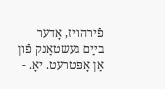פֿירהױז, אָדער בײַם געשטאַנק פֿון אַן אָפּטרעט. יאָ. -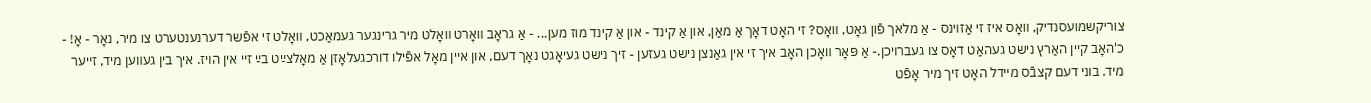צוריקשמועסנדיק, װאָס איז זי אַזױנס - אַ מלאך פֿון גאָט, װאָס? זי האָט דאָך אַ מאַן, און אַ קינד - און אַ קינד מוז מען... - אַ גראָב װאָרט װאָלט מיר גרינגער געמאַכט, װאָלט זי אפֿשר דערנענטערט צו מיר, נאָר - אָ! - כ'האָב קײן האַרץ נישט געהאַט דאָס צו געברױכן.- אַ פּאָר װאָכן האָב איך זי אין גאַנצן נישט געזען - זיך נישט געיאָגט נאָך דעם, און אײן מאָל אפֿילו דורכגעלאָזן אַ מאָלצײַט בײַ זײ אין הױז. איך בין געװען מיד, זײער מיד. בוני דעם קצבֿס מײדל האָט זיך מיר אָפֿט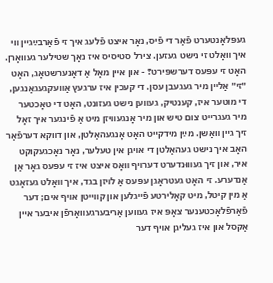געפּלאָנטערט פֿאַר די פֿיס, נאָר איצט פֿלעג איך זי פֿאַרבײַגײן װי איך װאָלט זי נישט געזען. צירל סטיסיס איז נאָך שטילער געװאָרן. האָט זי עפּעס דערשפּירט? - און אײן מאָל אַ דאָנערשטאָג, האָט ״זי״ אַלײן מיר געגעבן עסן. די קעכין איז ערגעץ אַװעקגעגאַנגען, די מוטער איז, קענטיק, געװען נישט געזונט, האָט די טאָכטער מיר געגרײט צום טיש און מיר אָנגעװיזן מיט אַ פֿינגער איך זאָל זיך גײן װאַשן. מײַן מידקײט האָט אָנגעהאַלטן, און דװקא דערפֿאַר האָב איך נישט געהאַלטן די אױגן אין טעלער, נאָר נאָכגעקוקט איר, און זיך געװוּנדערט דערױף װאָס איצט איז זי עפּעס גאָר אַן אַנדערע. זי האָט געטראָגן עפּעס אַ לױזן בגד, איך װאָלט געזאָגט אַ מין קיטל, מיט קאָלירטע פֿײגלען און קװײטן אױף אים; דער פֿאַרפֿלאָכטענער צאָפּ איז געװען אַריבערגעװאָרפֿן איבער אײן אַקסל און איז געליגן אױף דער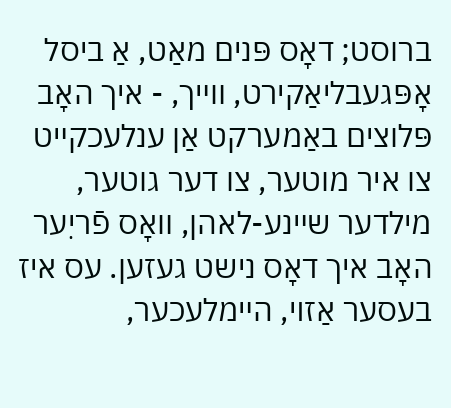ברוסט; דאָס פּנים מאַט, אַ ביסל אָפּגעבליאַקירט, װײך, - איך האָב פּלוצים באַמערקט אַן ענלעכקײט צו איר מוטער, צו דער גוטער, מילדער שײנע-לאהן, װאָס פֿריִער האָב איך דאָס נישט געזען. עס איז בעסער אַזױ, הײמלעכער,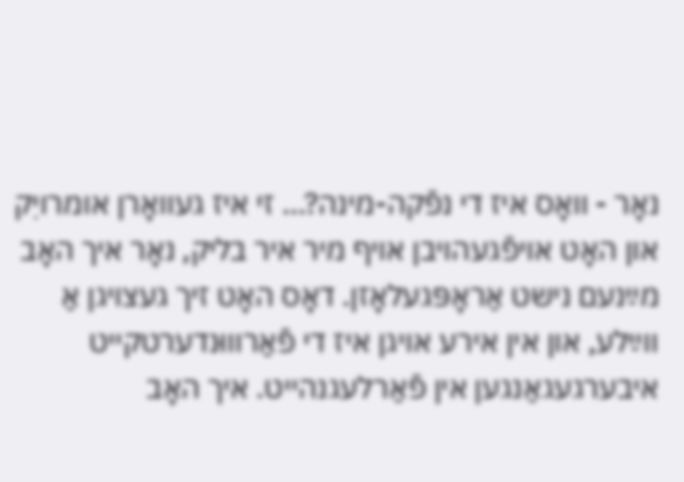נאָר - װאָס איז די נפֿקה-מינה?... זי איז געװאָרן אומרויִק און האָט אױפֿגעהױבן אױף מיר איר בליק, נאָר איך האָב מײַנעם נישט אַראָפּגעלאָזן. דאָס האָט זיך געצױגן אַ װײַלע, און אין אירע אױגן איז די פֿאַרװוּנדערטקײט איבערגעגאַנגען אין פֿאַרלעגנהײט. איך האָב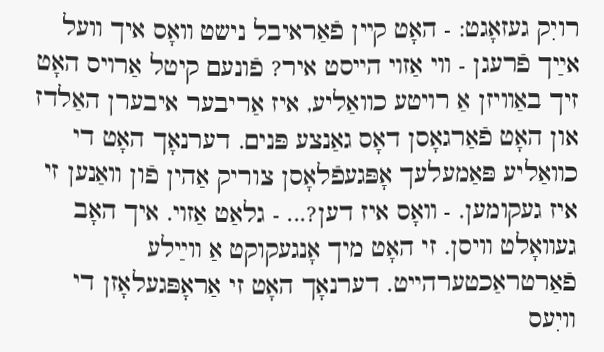רויִק געזאָגט: - האָט קײן פֿאַראיבל נישט װאָס איך װעל אײַך פֿרעגן - װי אַזױ הײסט איר? פֿונעם קיטל אַרױס האָט זיך באַװיזן אַ רױטע כװאַליע, איז אַריבער איבערן האַלדז און האָט פֿאַרגאָסן דאָס גאַנצע פּנים. דערנאָך האָט די כװאַליע פּאַמעלעך אָפּגעפֿלאָסן צוריק אַהין פֿון װאַנען זי איז געקומען. - װאָס איז דען?... - גלאַט אַזױ. איך האָב געװאָלט װיסן. זי האָט מיך אָנגעקוקט אַ װײַלע פֿאַרטראַכטערהײט. דערנאָך האָט זי אַראָפּגעלאָזן די װיִעס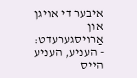איבער די אױגן און אַרױסגערעדט: - העניע, העניע הײס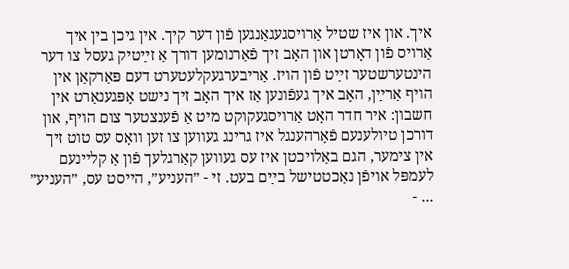איך. און איז שטיל אַרױסגעגאַנגען פֿון דער קיך. אין גיכן בין איך אַרױס פֿון דאָרטן און האָב זיך פֿאַרנומען דורך אַ זײַטיק געסל צו דער הינטערשטער זײַט פֿון הױז. אַריבערגעקלעטערט דעם פּאַרקאַן אין הױף אַרײַן, האָב איך געפֿונען אַז איך האָב זיך נישט אָפּגענאַרט אין חשבון: איר חדר האָט אַרױסגעקוקט מיט אַ פֿענצטער צום הױף, און דורכן טיולענעם פֿאָרהענגל איז גרינג געװען צו זען װאָס עס טוט זיך אין צימער, הגם באַלױכטן איז עס געװען קאַרגלעך פֿון אַ קלײנעם לעמפּל אױפֿן נאַכטטישל בײַם בעט. זי - ״העניע״, הײסט עס, ״העניע״ ... -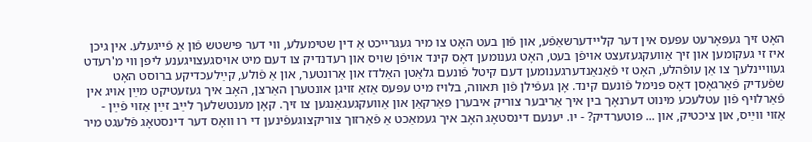האָט זיך געפּאָרעט עפּעס אין דער קלײדערשאַפֿע, און פֿון בעט האָט צו מיר געגרײכט אַ דין שטימעלע, װי דער פּישטש פֿון אַ פֿײגעלע. אין גיכן איז זי געקומען און זיך אַװעקגעזעצט אױפֿן בעט, האָט גענומען דאָס קינד אױפֿן שױס און רעדנדיק צו דעם מיט אױסגעצױגענע ליפּן װי מ'רעדט געװײנלעך צו אַן עופֿהלע, האָט זי פֿאַנאַנדערגענומען דעם קיטל פֿונעם גלאַטן האַלדז און אַרונטער, און אַ פֿולע, קײַלעכדיקע ברוסט האָט שפֿעדיק פֿאַרגאָסן דאָס פּנימל פֿונעם קינד. אָן געפֿילן פֿון תּאװה, בלױז מיט עפּעס אַזאַ זױגן אונטערן האַרצן, האָב איך געזעטיקט מײַן אױג אין פֿאַרלױף פֿון עטלעכע מינוט דערנאָך בין איך אַריבער צוריק איבערן פּאַרקאַן און אַװעקגעגאַנגען צו זיך. קאָן מענטשלעך לײַב זײַן אַזױ פֿײַן - אַזױ װײַס, און ציכטיק, און ... פּוטערדיק? - יו. יענעם דינסטאָג האָב איך געמאַכט אַ פֿאַרזוך צוריקצוגעפֿינען די רו װאָס דער דינסטאָג פֿלעגט מיר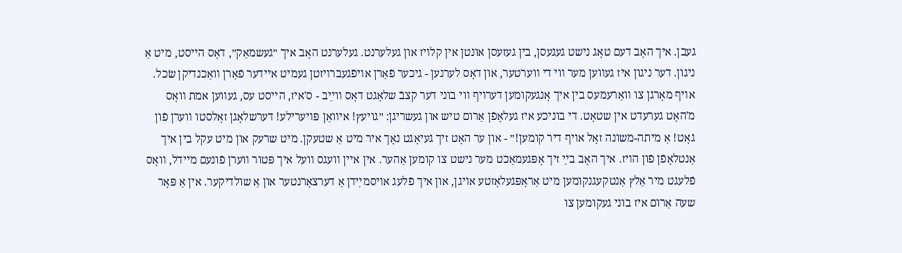געבן. איך האָב דעם טאָג נישט געגעסן, בין געזעסן אונטן אין קלױז און געלערנט. געלערנט האָב איך ״געשמאַק״, דאָס הײסט, מיט אַ ניגון. דער ניגון איז געװען מער װי די װערטער, און דאָס לערנען - גיכער פֿאַרן אױפֿגעברױזטן געמיט אײדער פֿאַרן װאַכנדיקן שׂכל. אױף מאָרגן צו װאַרעמעס בין איך אָנגעקומען דערױף װי בוני דער קצבֿ שלאָגט דאָס װײַב - ס'איז, הײסט עס, געװען אמת װאָס מ'האָט גערעדט אין שטאָט. די בוניכע איז געלאָפֿן אַרום טיש און געשריגן: ״גויעץ! איװאַן פּױערילע! דערשלאָגן זאָלסטו װערן פֿון גאָט! אַ מיתה-משונה זאָל אױף דיר קומען!״ - און ער האָט זיך געיאָגט נאָך איר מיט אַ שטעקן. מיט שרעק און מיט עקל בין איך אַנטלאָפֿן פֿון הױז. איך האָב בײַ זיך אָפּגעמאַכט מער נישט צו קומען אַהער. אין אײן װעגס װעל איך פּטור װערן פֿונעם מײדל, װאָס פֿלעגט מיר אַלץ אַנטקעגנקומען מיט אַראָפּגעלאָזטע אױגן, און איך פֿלעג אױסמײַדן אַ דערצאָרנטער און אַ שולדיקער. אין אַ פּאָר שעה אַרום איז בוני געקומען צו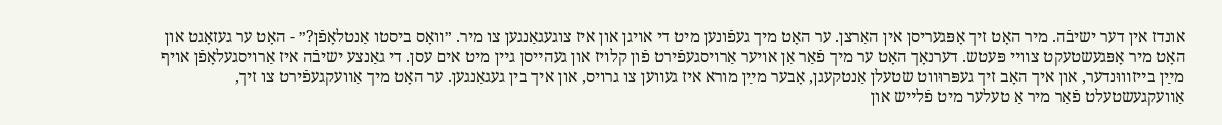אונדז אין דער ישיבֿה. מיר האָט זיך אָפּגעריסן אין האַרצן. ער האָט מיך געפֿונען מיט די אױגן און איז צוגעגאַנגען צו מיר. ״װאָס ביסטו אַנטלאָפֿן?״ - האָט ער געזאָגט און האָט מיר אָפּגעשטעקט צװײ פּעטש. דערנאָך האָט ער מיך פֿאַר אַן אױער אַרױסגעפֿירט פֿון קלױז און געהײסן גײן מיט אים עסן. די גאַנצע ישיבֿה איז אַרױסגעלאָפֿן אױף מײַן בײזװוּנדער, און איך האָב זיך געפּרוּװט שטעלן אַנטקעגן, אָבער מײַן מורא איז געװען צו גרױס, און איך בין געגאַנגען. ער האָט מיך אַװעקגעפֿירט צו זיך, אַװעקגעשטעלט פֿאַר מיר אַ טעלער מיט פֿלײש און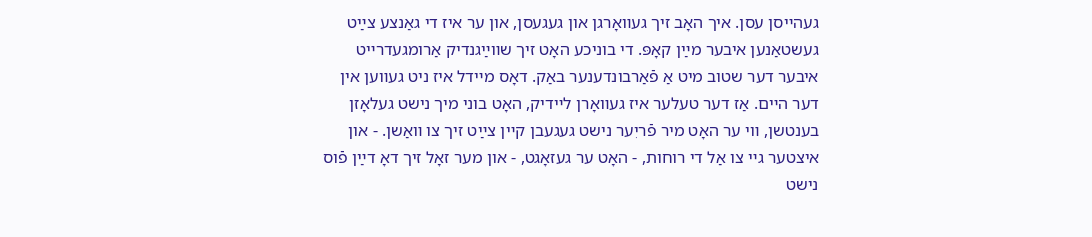געהײסן עסן. איך האָב זיך געװאָרגן און געגעסן, און ער איז די גאַנצע צײַט געשטאַנען איבער מײַן קאָפּ. די בוניכע האָט זיך שװײַגנדיק אַרומגעדרײט איבער דער שטוב מיט אַ פֿאַרבונדענער באַק. דאָס מײדל איז ניט געװען אין דער הײם. אַז דער טעלער איז געװאָרן לײדיק, האָט בוני מיך נישט געלאָזן בענטשן, װי ער האָט מיר פֿריִער נישט געגעבן קײן צײַט זיך צו װאַשן. - און איצטער גײ צו אַל די רוחות, - האָט ער געזאָגט, - און מער זאָל זיך דאָ דײַן פֿוס נישט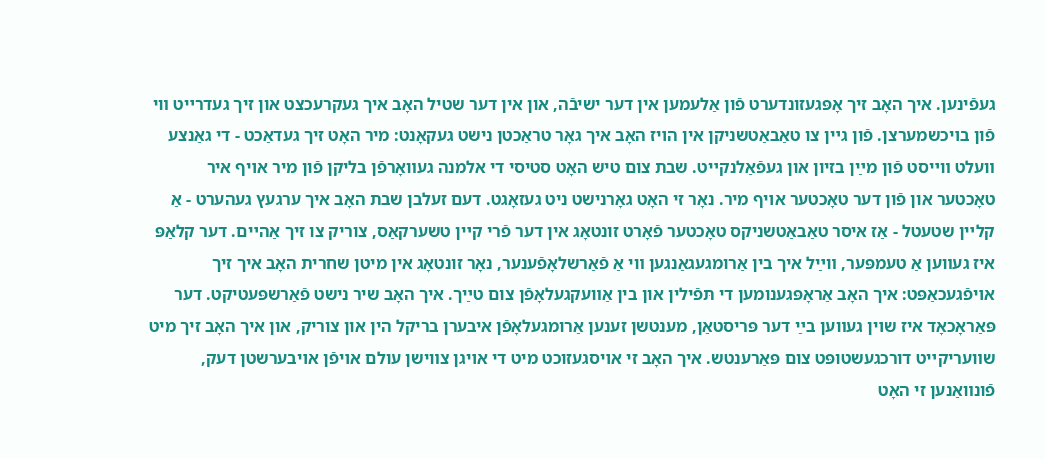געפֿינען. איך האָב זיך אָפּגעזונדערט פֿון אַלעמען אין דער ישיבֿה, און אין דער שטיל האָב איך געקרעכצט און זיך געדרײט װי פֿון בױכשמערצן. פֿון גײן צו טאַבאַטשניקן אין הױז האָב איך גאָר טראַכטן נישט געקאָנט: מיר האָט זיך געדאַכט - די גאַנצע װעלט װײסט פֿון מײַן בזיון און געפֿאַלנקײט. שבת צום טיש האָט סטיסי די אלמנה געװאָרפֿן בליקן פֿון מיר אױף איר טאָכטער און פֿון דער טאָכטער אױף מיר. נאָר זי האָט גאָרנישט ניט געזאָגט. דעם זעלבן שבת האָב איך ערגעץ געהערט - אַ קלײן שטעטל - אַז איסר טאַבאַטשניקס טאָכטער פֿאָרט זונטאָג אין דער פֿרי קײן טשערקאַס, צוריק צו זיך אַהײם. דער קלאַפּ איז געװען אַ טעמפּער, װײַל איך בין אַרומגעגאַנגען װי אַ פֿאַרשלאָפֿענער, נאָר זונטאָג אין מיטן שחרית האָב איך זיך אױפֿגעכאַפּט: איך האָב אַראָפּגענומען די תּפֿילין און בין אַװעקגעלאָפֿן צום טײַך. איך האָב שיר נישט פֿאַרשפּעטיקט. דער פּאַראָכאָד איז שױן געװען בײַ דער פּריסטאַן, מענטשן זענען אַרומגעלאָפֿן איבערן בריקל הין און צוריק, און איך האָב זיך מיט שװעריקײט דורכגעשטופּט צום פּאַרענטש. איך האָב זי אױסגעזוכט מיט די אױגן צװישן עולם אױפֿן אױבערשטן דעק, פֿונװאַנען זי האָט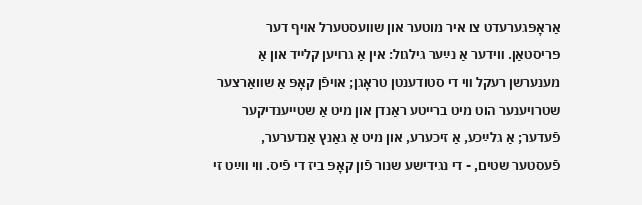אַראָפּגערעדט צו איר מוטער און שװעסטערל אױף דער פּריסטאַן. װידער אַ נײַער גילגול: אין אַ גרױען קלײד און אַ מענערשן רעקל װי די סטודענטן טראָגן; אױפֿן קאָפּ אַ שװאַרצער שטרױענער הוט מיט ברײטע ראַנדן און מיט אַ שטײענדיקער פֿעדער; אַ גלײַכע, אַ זיכערע, און מיט אַ גאַנץ אַנדערער, פֿעסטער שטים, - די נגידישע שנור פֿון קאָפּ ביז די פֿיס. װי װײַט זי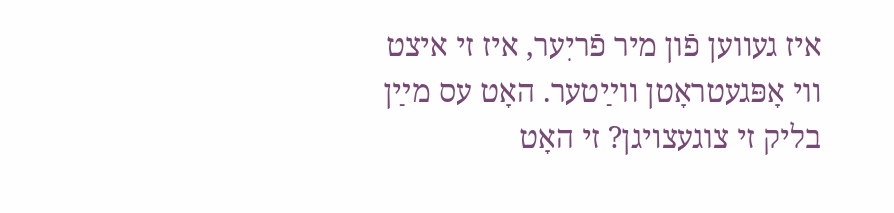איז געװען פֿון מיר פֿריִער, איז זי איצט װי אָפּגעטראָטן װײַטער. האָט עס מײַן בליק זי צוגעצױגן? זי האָט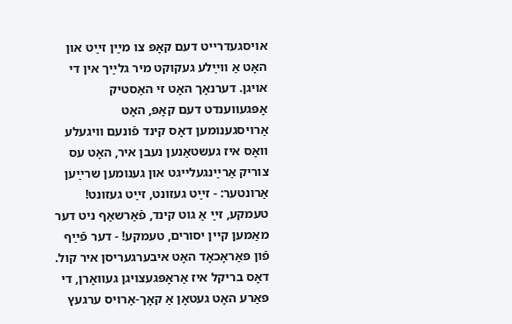אױסגעדרײט דעם קאָפּ צו מײַן זײַט און האָט אַ װײַלע געקוקט מיר גלײַך אין די אױגן. דערנאָך האָט זי האַסטיק אָפּגעװענדט דעם קאָפּ, האָט אַרױסגענומען דאָס קינד פֿונעם װיגעלע װאָס איז געשטאַנען נעבן איר, האָט עס צוריק אַרײַנגעלײגט און גענומען שרײַען אַרונטער: - זײַט געזונט, זײַט געזונט! טעמקע, זײַ אַ גוט קינד, פֿאַרשאַף ניט דער מאַמען קײן יסורים, טעמקע! - דער פֿײַף פֿון פּאַראָכאָד האָט איבערגעריסן איר קול. דאָס בריקל איז אַראָפּגעצױגן געװאָרן, די פּאַרע האָט געטאָן אַ קאָך-אַרױס ערגעץ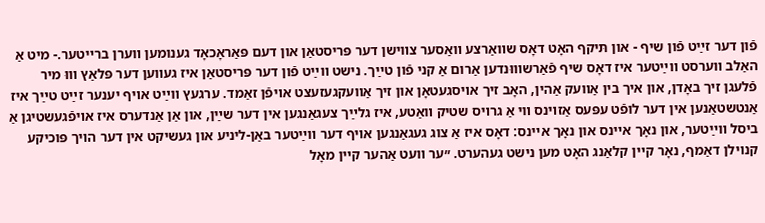פֿון דער זײַט פֿון שיף - און תּיקף האָט דאָס שװאַרצע װאַסער צװישן דער פּריסטאַן און דעם פּאַראָכאָד גענומען װערן ברײטער.- מיט אַ האַלב װערסט װײַטער איז דאָס שיף פֿאַרשװוּנדען אַרום אַ קני פֿון טײַך. נישט װײַט פֿון דער פּריסטאַן איז געװען דער פּלאַץ װוּ מיר פֿלעגן זיך באָדן, און איך בין אַװעק אַהין, האָב זיך אױסגעטאָן און זיך אַװעקגעזעצט אױפֿן זאַמד. ערגעץ װײַט אױף יענער זײַט טײַך איז אַנטשטאַנען אין דער לופֿט עפּעס אַזױנס װי אַ גרױס שטיק װאַטע, איז גלײַך צעגאַנגען אין דער שײַן, און אַן אַנדערס איז אױפֿגעשטיגן אַ ביסל װײַטער, און נאָך אײנס און נאָך אײנס: דאָס איז אַ צוג געגאַנגען אױף דער װײַטער באַן-ליניע און געשיקט אין דער הױך פּוכיקע קנױלן דאַמף, נאָר קײן קלאַנג האָט מען נישט געהערט. ״ער װעט אַהער קײן מאָל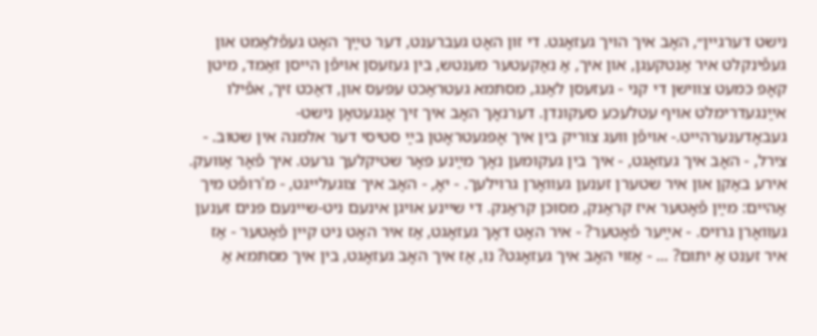נישט דערגײן״, האָב איך הױך געזאָגט. די זון האָט געברענט, דער טײַך האָט געפֿלאַמט און געפֿינקלט איר אַנטקעגן, און איך, אַ נאַקעטער מענטש, בין געזעסן אױפֿן הײסן זאַמד, מיטן קאָפּ כּמעט צװישן די קני - געזעסן לאַנג, מסתּמא געטראַכט עפּעס און, דאַכט זיך, אפֿילו אײַנגעדרימלט אױף עטלעכע סעקונדן. דערנאָך האָב איך זיך אָנגעטאָן נישט-געבאָדענערהײט.- אױפֿן װעג צוריק בין איך אָפּגעטראָטן בײַ סטיסי דער אלמנה אין שטוב. - צירל, - האָב איך געזאָגט, - איך בין געקומען נאָך מײַנע פּאָר שטיקלעך גרעט. איך פֿאָר אַװעק. אירע באַקן און איר שטערן זענען געװאָרן גרױלעך. - יאָ, - האָב איך צוגעלײגט, - מ'רופֿט מיך אַהײם: מײַן פֿאָטער איז קראַנק, מסוכּן קראַנק. די שײנע אױגן אינעם ניט-שײנעם פּנים זענען געװאָרן גרױס. - אײַער פֿאָטער? - איר האָט דאָך געזאָגט, אַז איר האָט ניט קײן פֿאָטער - אַז איר זענט אַ יתום? ... - אַזױ האָב איך געזאָגט? נו, אַז איך האָב געזאָגט, בין איך מסתּמא אַ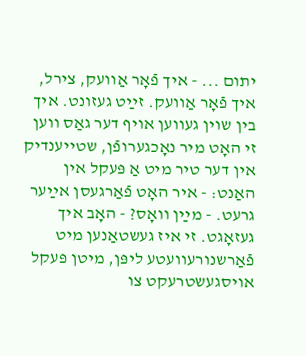יתום ... - איך פֿאָר אַװעק, צירל, איך פֿאָר אַװעק. זײַט געזונט. איך בין שױן געװען אױף דער גאַס װען זי האָט מיר נאָכגערופֿן, שטײענדיק אין דער טיר מיט אַ פּעקל אין האַנט: - איר האָט פֿאַרגעסן אײַער גרעט. - מײַן װאָס? - האָב איך געזאָגט. זי איז געשטאַנען מיט פֿאַרשנורעװעטע ליפּן, מיטן פּעקל אױסגעשטרעקט צו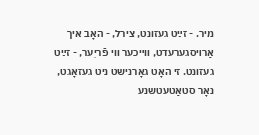מיר. - זײַט געזונט, צירל, - האָב איך אַרױסגערעדט, װײכער װי פֿריִער, - זײַט געזונט. זי האָט גאָרנישט ניט געזאָגט, נאָר סטאַטעטשנע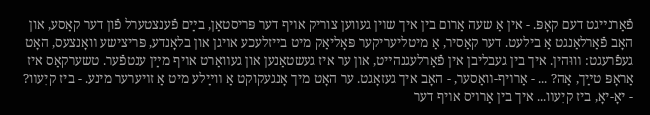פֿאַרנײגט דעם קאָפּ. - אין אַ שעה אַרום בין איך שױן געװען צוריק אױף דער פּריסטאַן, בײַם פֿענצטערל פֿון דער קאַסע, און האָב פֿאַרלאַנגט אַ בילעט. דער קאַסיר, אַ מיטליעריקער פּאָליאַק מיט בײזלעכע אױגן און בלאָנדע, פּריצישע װאָנצעס, האָט געפֿרעגט: װוּהין. איך בין געבליבן אין פֿאַרלעגנהײט, און ער איז געשטאַנען און געװאַרט אױף מײַן ענטפֿער. טשערקאַס איז אַראָפּ טײַך, אַה? ... - אַרױף-װאַסער, - האָב איך געזאָגט. ער האָט מיך אָנגעקוקט אַ װײַלע מיט אַ זױערער מינע. - ביז קיִעװ? - יאָ-יאָ, ביז קיִעװ... איך בין אַרױס אױף דער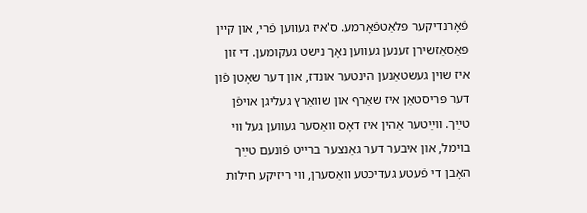פֿאָרנדיקער פּלאַטפֿאָרמע. ס'איז געװען פֿרי, און קײן פּאַסאַזשירן זענען געװען נאָך נישט געקומען. די זון איז שױן געשטאַנען הינטער אונדז, און דער שאָטן פֿון דער פּריסטאַן איז שאַרף און שװאַרץ געליגן אױפֿן טײַך. װײַטער אַהין איז דאָס װאַסער געװען געל װי בױמל, און איבער דער גאַנצער ברײט פֿונעם טײַך האָבן די פֿעטע געדיכטע װאַסערן, װי ריזיקע חילות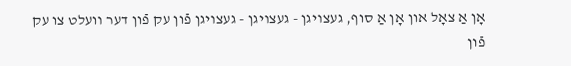אָן אַ צאָל און אָן אַ סוף, געצױגן - געצױגן - געצױגן פֿון עק פֿון דער װעלט צו עק פֿון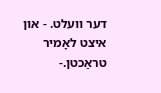דער װעלט. - און איצט לאָמיר טראַכטן.-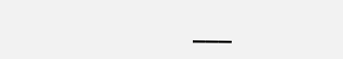___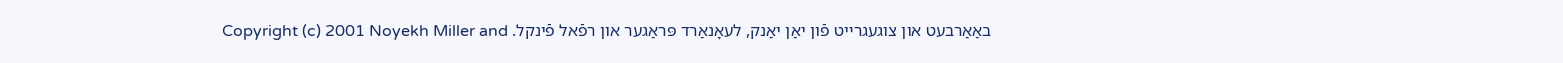באַאַרבעט און צוגעגרײט פֿון יאַן יאַנק, לעאָנאַרד פּראַגער און רפֿאל פֿינקל. Copyright (c) 2001 Noyekh Miller and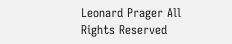Leonard Prager All Rights Reserved